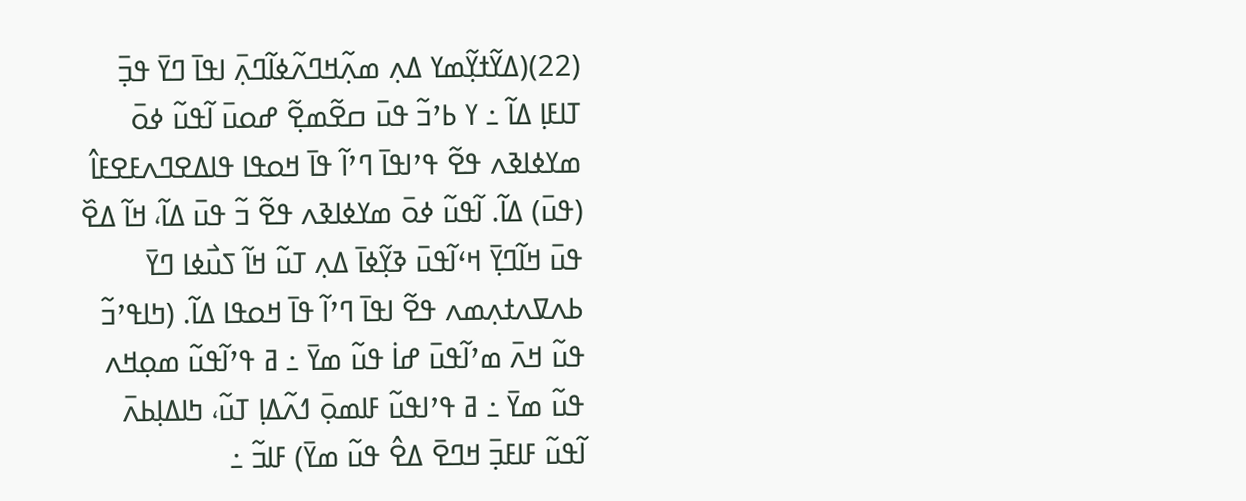(22)(ߡߌ߬ߙߌ߲߬ߘߌ ߡߍ߲ ߘߍ߲߬ߞߣߍ߬ߦߊ߬ߣߍ߲߫ ߊߟߊ߫ ߣߌ߫ ߟߏ߲߫ ߠߊߓߊ߲ ߡߊ߬ ߸ ߌ ߕߴߏ߬ ߟߎ߫ ߛߐ߬ߘߐ߲߬ ߝߋߎ߫ ߊ߬ߟߎ߬ ߦߋ߫ ߘߌߦߊߢߍ ߟߐ߬ ߟߴߊߟߊ߫ ߣߴߊ߬ ߟߊ߫ ߞߋߟߊ ߟߊߡߐߣߍߓߐߓߊ߮ (ߟߎ߫) ߡߊ߬. ߊ߬ߟߎ߬ ߦߋ߫ ߘߌߦߊߢߍ ߟߐ߬ ߏ߬ ߟߎ߫ ߡߊ߬، ߞߊ߬ ߡߐ߰ ߟߎ߫ ߞߊ߬ߣߌ߲߫ ߞߵߊ߬ߟߎ߫ ߢߌ߲߬ߦߊ߫ ߡߍ߲ ߠߎ߬ ߞߊ߬ ߖߎ߯ߦߊ ߣߌ߫ ߕߍߜߍߙߍ߲ߘߍ ߟߐ߬ ߊߟߊ߫ ߣߴߊ߬ ߟߊ߫ ߞߋߟߊ ߡߊ߬. (ߤߊߟߴߏ߬ ߟߎ߬ ߞߍ߫ ߘߴߊ߬ߟߎ߫ ߝߊ߭ ߟߎ߬ ߘߌ߫ ߸ ߥ ߟߴߊ߬ߟߎ߬ ߘߋ߲ߞߍ ߟߎ߬ ߘߌ߫ ߸ ߥ ߟߴߊߟߎ߬ ߓߊߘߋ߲߫ ߗߍ߬ߡߊ߲ ߠߎ߬، ߤߊߡߊ߲ߕߍ߫ ߊ߬ߟߎ߬ ߓߊߓߏ߲߫ ߞߣߐ߫ ߡߐ߮ ߟߎ߬ ߘߌ߫) ߓߊߏ߬ ߸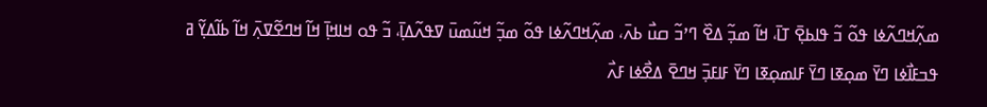ߘߍ߲߬ߞߣߍ߬ߦߊ ߟߋ߬ ߏ߬ ߟߊߕߐ߲߫ ߠߊ߫، ߞߊ߬ ߘߏ߲߬ ߡߐ߰ ߣߴߏ߬ ߛߎ߯ ߕߍ߫، ߘߍ߲߬ߞߣߍ߬ߦߊ ߟߋ߬ ߘߏ߲߬ ߞߎ߬ߘߎ߫ ߜߟߍ߬ߡߊ߲߫، ߏ߬ ߟߋ ߞߊߞߊ߲߫ ߞߊ߬ ߞߣߐ߬ߜߍ߲߫ ߞߊ߬ ߕߊ߬ߡߌ߲߬ ߥ ߟߏߓߊ߯ߦߊ ߣߌ߫ ߘߋ߲ߧߊ ߣߌ߫ ߓߊߘߋ߲ߧߊ ߣߌ߫ ߓߊߓߏ߲߫ ߞߣߐ߫ ߡߐ߯ߦߊ ߓߍ߯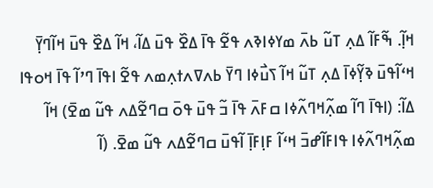ߞߊ߲߬. ߒ߬ߓߊ߬ ߡߍ߲ ߠߎ߬ ߕߍ߫ ߘߌߦߊߢߍ ߟߐ߬ ߟߊ߫ ߡߐ߰ ߟߎ߫ ߡߊ߬، ߞߊ߬ ߡߐ߰ ߟߎ߫ ߞߊ߬ߣߌ߲߫ ߞߵߊ߬ߟߎ߫ ߢߌ߲߬ߦߊ߫ ߡߍ߲ ߠߎ߬ ߞߊ߬ ߖߎ߯ߦߊ ߣߌ߫ ߕߍߜߍߙߍ߲ߘߍ ߟߐ߬ ߊߟߊ߫ ߣߴߊ߬ ߟߊ߫ ߞߋߟߊ ߡߊ߬: (ߊߟߊ߫ ߣߊ߬ ߘߍ߲߬ߞߣߍ߬ߦߊ ߛߓߍ߫ ߟߊ߫ ߏ߬ ߟߎ߫ ߟߋ߫ ߛߣߐ߬ߡߍ ߟߎ߬ ߘߐ߫) ߞߊ߬ ߘߍ߲߬ߞߣߍ߬ߦߊ ߟߊߓߊ߬ߝߏ߫ ߞߵߊ߬ ߓߊ߲ߓߊ߲߫ ߊ߬ߟߎ߫ ߛߣߐ߬ߡߍ ߟߎ߬ ߘߐ߫. (ߊ߬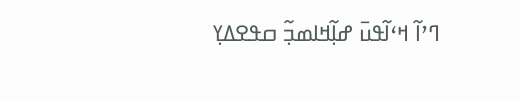ߣߴߊ߬ ߞߵߊ߬ߟߎ߫ ߝߊ߲߬ߞߊߘߏ߲߬ ߛߟߐߡߌ߲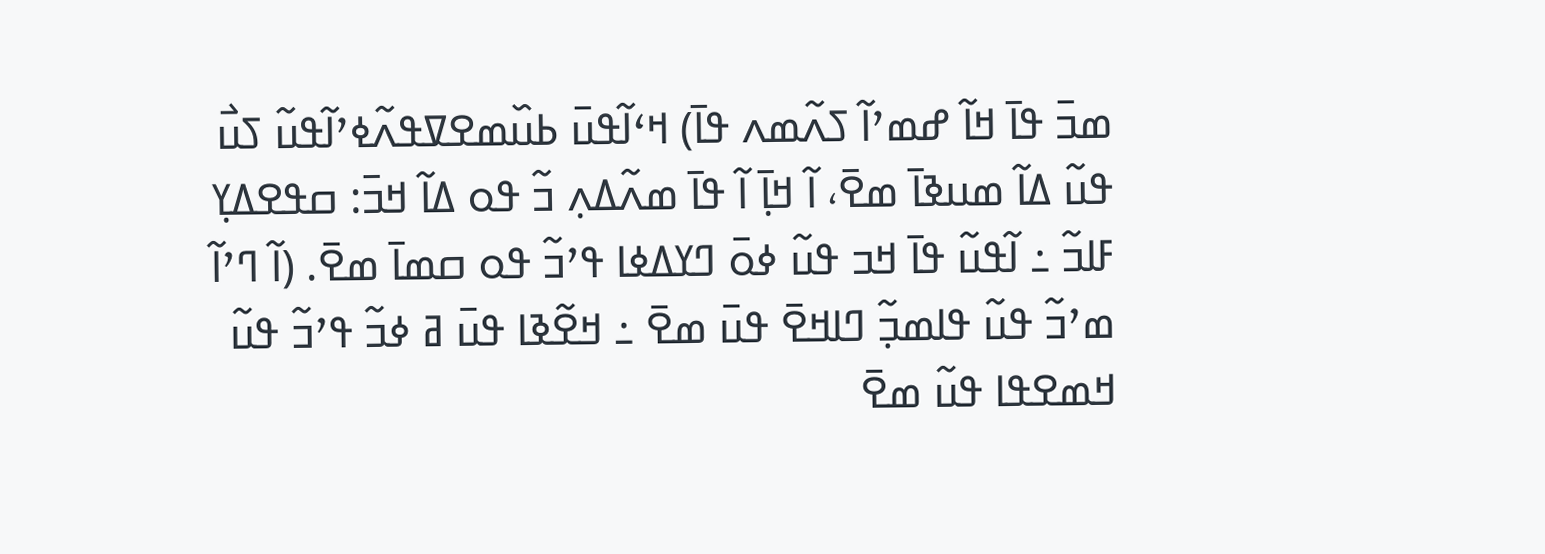ߘߏ߫ ߟߊ߫ ߞߊ߬ ߝߘߴߊ߬ ߖߍ߬ߘߍ ߟߊ߫) ߞߵߊ߬ߟߎ߫ ߕߎ߰ߘߐߜߟߍ߬ߦߴߊ߬ߟߎ߬ ߖߎ߯ ߟߎ߬ ߡߊ߬ ߘߎߢߊ߫ ߘߐ߫، ߊ߬ ߞߊ߲߫ ߊ߬ ߟߊ߫ ߘߍ߬ߡߍ߲ ߏ߬ ߟߋ ߡߊ߬ ߞߏ߫: ߛߟߐߡߌ߲ ߓߊߏ߬ ߸ ߊ߬ߟߎ߬ ߟߊ߫ ߞߏ ߟߎ߬ ߦߋ߫ ߣߌߡߦߊ ߟߴߏ߬ ߟߋ ߛߘߊ߫ ߘߐ߫. (ߊ߬ ߣߴߊ߬ ߘߴߏ߬ ߟߎ߬ ߟߊߘߏ߲߬ ߣߊߞߐ߫ ߟߎ߫ ߘߐ߫ ߸ ߞߐ߬ߢߊ ߟߎ߫ ߥ ߦߏ߬ ߟߴߏ߬ ߟߎ߬ ߞߘߐߟߊ ߟߎ߬ ߘߐ߫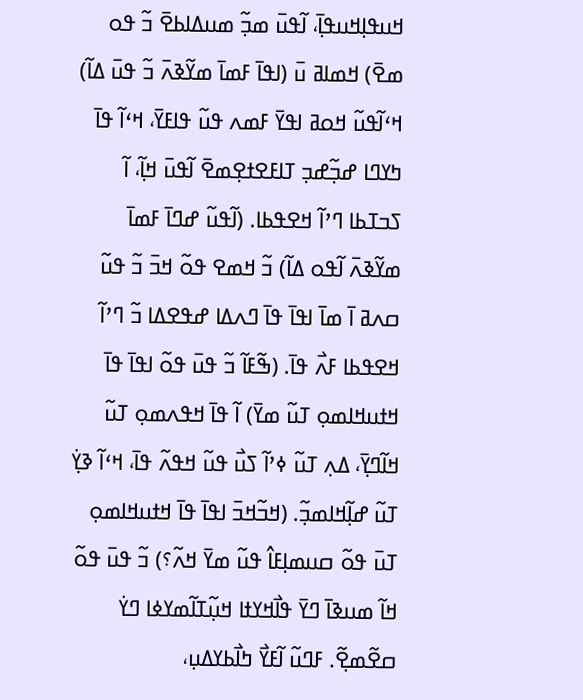ߞߎߟߊ߲ߞߎߟߊ߲߫، ߊ߬ߟߎ߫ ߘߏ߲߬ ߘߎߡߊߕߐ߫ ߏ߬ ߟߋ ߘߐ߫) ߞߘߊߥ ߎ߫ (ߊߟߊ߫ ߓߘߊ߫ ߘߌ߬ߢߍ߫ ߏ߬ ߟߎ߫ ߡߊ߬) ߞߵߊ߬ߟߎ߬ ߞߋߥ ߊߟߌ߫ ߓߘߍ ߟߎ߬ ߟߊߓߌ߫، ߞߵߊ߬ ߟߊ߫ ߤߌߣߊ ߝߏ߲߬ߝߏ߲ ߠߊߓߐߙߐ߲ߘߐ߫ ߊ߬ߟߎ߫ ߞߊ߲߬، ߊ߬ ߖߏߠߕߊ ߣߴߊ߬ ߞߐߟߕߊ. (ߊ߬ߟߎ߬ ߝߣߊ߫ ߓߘߊ߫ ߘߌ߬ߢߍ߫ ߊ߬ߟߋ ߡߊ߬) ߏ߬ ߞߘߐ ߟߋ߬ ߞߏ߫ ߏ߬ ߟߎ߬ ߛߍߥ ߊ߫ ߘߊ߫ ߊߟߊ߫ ߟߊ߫ ߣߍߡߊ ߝߟߐߡߊ ߏ߬ ߣߴߊ߬ ߞߐߟߕߊ ߓߍ߯ ߟߊ߫. (ߒ߬ߓߊ߬ ߏ߬ ߟߎ߫ ߟߋ߬ ߊߟߊ߫ ߟߊ߫ ߞߙߎߞߊߘߋ߲ ߠߎ߬ ߘߌ߫) ߊ߬ ߟߊ߫ ߞߟߍߘߋ߲ ߠߎ߬ ߞߊ߬ߣߌ߲߫، ߡߍ߲ ߠߎ߬ ߦߴߊ߬ ߖߎ߯ ߟߎ߬ ߞߟߍ߬ ߟߊ߫، ߞߵߊ߬ ߢߌ߲߭ ߠߎ߬ ߝߊ߲߬ߞߊߘߏ߲߬. (ߞߏ߬ߞߏ߫ ߊߟߊ߫ ߟߊ߫ ߞߙߎߞߊߘߋ߲ ߠߎ߫ ߟߋ߬ ߛߎߘߊ߲ߓߊ߮ ߟߎ߬ ߘߌ߫ ߞߍ߬؟) ߏ߬ ߟߎ߫ ߟߋ߬ ߞߊ߬ ߘߎߢߊ߫ ߣߌ߫ ߟߊ߯ߞߌߙߊ ߞߎ߲߬ߠߊ߬ߘߌߦߊ ߣߌ߭ ߛߐ߬ߘߐ߲߬. ߓߣߎ߬ ߊ߬ߓߌ߯ ߤߊ߯ߕߌߡߎ߲،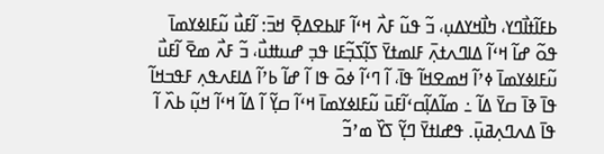ߕߓߊ߬ߙߊ߯ߣߌ، ߤߊ߯ߞߌߡߎ߲، ߏ߬ ߟߎ߬ ߓߍ߯ ߞߵߊ߬ ߓߊߕߐߡߐ߲߫ ߞߏ߫: ߊ߬ߓߎ߯ ߎ߬ߓߊߦߌߘߊ߫ ߟߋ߬ ߝߊ߬ ߞߵߊ߬ ߡߊߣߍߙߍ߲߫ ߓߊߘߙߌ߫ ߖߊ߲߬ߖߏ߲߬ߓߊ ߟߏ߲ ߝߎߚߎ߯، ߏ߬ ߓߍ߯ ߘߐ߫ ߊ߬ߓߎ߯ ߎ߬ߓߊߦߌߘߊ߫ ߦߴߊ߬ ߞߘߐߞߊ߬ ߟߊ߫، ߊ߬ ߣߵߊ߬ ߦߋ߫ ߟߊ ߊ߬ ߝߊ߬ ߕߴߊ߬ ߡߊߓߍߟߍ߲ ߓߟߏߞߊ߬ ߟߊ߫ ߢߊ߫ ߛߌ߫ ߡߊ߬ ߸ ߘߊ߬ߡߊ߲߬ߛߵߊ߬ߓߎ߫ ߎ߬ߓߊߦߌߘߊ߫ ߞߵߊ߬ ߛߌ߲߬ ߊ߬ ߡߊ߬ ߞߵߊ߬ ߞߎ߲߬ ߕߍ߰ ߊ߬ ߟߊ߫ ߡߍߣߍ߲ߥߎ߲߫. ߟߝߊߙߌ߫ ߣߌ߲߬ ߖߌ߰ ߘߴߏ߬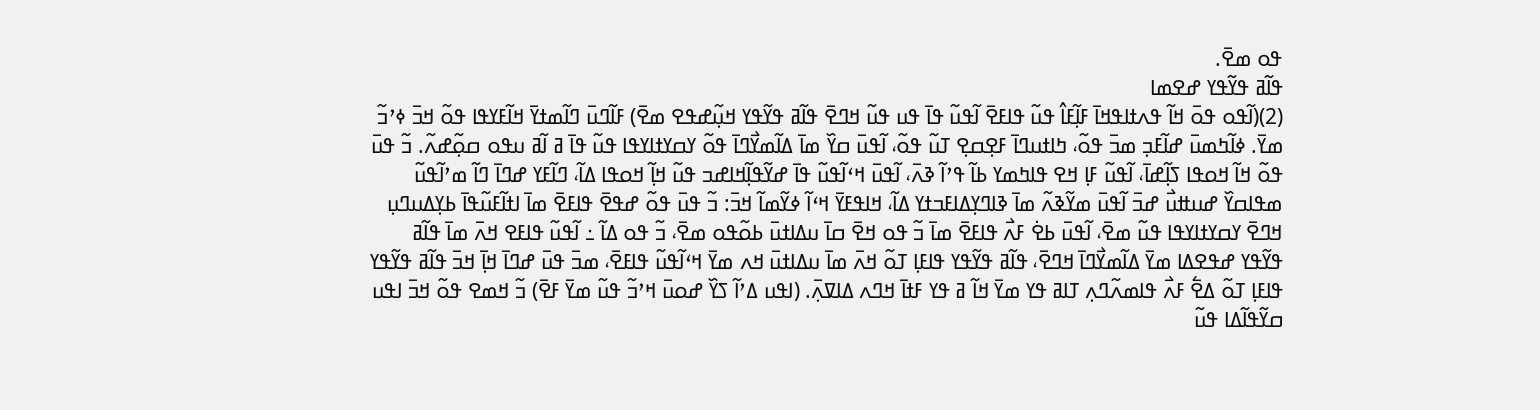ߟߋ ߘߐ߫.
ߟߊ߬ߥ ߟߌ߬ߟߌ ߝߐߘߊ
(2)(ߊ߬ߟߋ ߟߋ߫ ߞߊ߬ ߟߍߙߊߟߞߊ߫ ߓߊ߲߬ߓߊ߮ ߟߎ߬ ߟߊߓߐ߫ ߊ߬ߟߎ߬ ߟߊ߫ ߟߎ ߟߎ߬ ߞߣߐ߫ ߟߊ߬ߥ ߟߌ߬ߟߌ ߞߎ߲߬ߝߟߐ ߘߐ߫) ߓߊ߬ߣߎ߫ ߣߊ߬ߘߙߌ߫ ߞߊ߬ߓߌߟߊ ߟߋ߬ ߞߏ߫ ߦߴߏ߬ ߘߌ߫. ߦߊ߬ߤߘߎ߫ ߝߊ߬ߓߏ߲ ߘߏ߫ ߟߋ߬، ߤߊߙߎߣߊ߫ ߓߐ߲ߛߐ߲ ߠߎ߬ ߟߋ߬، ߊ߬ߟߎ߫ ߛߌ߰ ߘߊ߫ ߡߊ߬ߘߌ߯ߣߊ߫ ߟߋ߬ ߌߛߌߙߊߌߟߊ ߟߎ߬ ߟߊ߫ ߥ ߊ߬ߥ ߎߟߋ ߛߋ߲߬ߝߍ߬. ߏ߬ ߟߎ߫ ߟߋ߬ ߞߊ߬ ߞߋߟߊ ߖߊ߲߬ߝߊ߫، ߊ߬ߟߎ߬ ߓߊ߲ ߞߐ ߟߊߤߘߌ ߕߊ߬ ߟߴߊ߬ ߢߍ߫، ߊ߬ߟߎ߫ ߞߵߊ߬ߟߎ߬ ߟߊ߫ ߝߌ߬ߟߊ߲߬ߞߊߝߏ ߟߎ߬ ߞߊ߲߬ ߞߋߟߊ ߡߊ߬، ߣߊ߬ߓߌ ߝߣߊ߫ ߣߊ߬ ߘߴߊ߬ߟߎ߬ ߘߟߊߛߌ߰ ߝߎߚߎ߯ ߝߏ߫ ߊ߬ߟߎ߫ ߘߌ߬ߢߍ߬ ߘߊ߫ ߢߊߣߌ߲ߡߊߓߏߙߌ ߡߊ߬، ߞߊߟߓߌ߫ ߞߵߊ߬ ߦߌ߬ߘߊ߬ ߞߏ߫: ߏ߬ ߟߎ߫ ߟߋ߬ ߝߟߐ߫ ߟߊߓߐ߫ ߘߊ߫ ߊߙߊ߬ߓߎ߬ߟߊ߫ ߕߌ߲ߡߎߣߎ߲ ߞߣߐ߫ ߌߛߌߙߊߌߟߊ ߟߎ߬ ߘߐ߫، ߊ߬ߟߎ߫ ߕߐ߭ ߓߍ߯ ߟߊߓߐ߫ ߘߊ߫ ߏ߬ ߟߋ ߞߐ߫ ߛߊ߫ ߎߡߊߙߎ߫ ߕߋ߬ߟߋ ߘߐ߫، ߏ߬ ߟߋ ߡߊ߬ ߸ ߊ߬ߟߎ߬ ߟߊߓߐ ߞߍ߫ ߘߊ߫ ߟߊ߬ߥ ߟߌ߬ߟߌ ߝߟߐߡߊ ߘߌ߫ ߡߊ߬ߘߌ߯ߣߊ߫ ߞߣߐ߫، ߟߊ߬ߥ ߟߌ߬ߟߌ ߟߊߓߊ߲ ߠߋ߬ ߞߍ߫ ߘߊ߫ ߎߡߊߙߎ߫ ߞߍ ߘߌ߫ ߞߵߊ߬ߟߎ߬ ߟߊߓߐ߫، ߘߏ߫ ߟߎ߫ ߝߣߊ߫ ߞߊ߲߫ ߞߏ߫ ߟߊ߬ߥ ߟߌ߬ߟߌ ߟߊߓߊ߲ ߠߋ߬ ߡߐ߱ ߓߍ߯ ߟߊߘߍ߬ߣߍ߲ ߠߊߥ ߟߌ ߘߌ߫ ߞߊ߬ ߥ ߟߌ ߓߙߊ߫ ߞߣߍ ߡߊߜߍ߲߫. (ߊߟߎ ߡߴߊ߬ ߖߌ߰ ߝߋߎ߫ ߞߴߏ߬ ߟߎ߬ ߘߌ߫ ߓߐ߫) ߏ߬ ߞߘߐ ߟߋ߬ ߞߏ߫ ߊߟߎ ߛߌ߬ߟߊ߬ߡߊ ߟߎ߬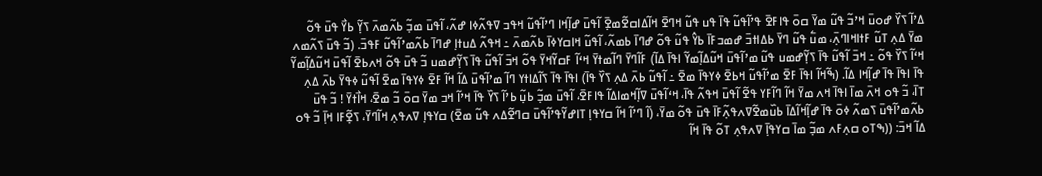ߡߴߊ߬ ߖߌ߰ ߝߋߎ߫ ߞߴߏ߬ ߟߎ߬ ߘߌ߫ ߛߋ߫ ߟߊߓߐ߫ ߟߴߊ߬ߟߎ߬ ߟߊ߫ ߟߎ ߟߎ߬ ߞߣߐ߫ ߞߊ߬ߡߊߛߐ߬ߘߐ߲߫ ߊ߬ߟߎ߫ ߝߊ߲߬ߞߊ ߣߴߊ߬ߟߎ߬ ߞߟߏ ߜߟߍ߬ߦߊ ߝߍ߬، ߊ߬ߟߎ߫ ߘߏ߲߬ ߕߍ߬ߘߍ߫ ߖߌ߲߬ ߕߌ߯ ߟߎ߫ ߟߋ߬ ߘߌ߫ ߡߍ߲ ߠߎ߬ ߓߙߊߞߊߣߍ߲߫، ߘߎ߱ ߟߎ߬ ߣߌ߫ ߕߡߊߙߏ߫ ߝߘߏߓߊ߫ ߕߌ߮ ߟߎ߬ ߟߋ߬ ߝߣߊ߫ ߕߘߍ߬، ߊ߬ߟߎ߬ ߞߊߛߌߦߊ߫ ߕߍ߬ߘߍ߫ ߸ ߞߟߍ߬ ߡߎߙߊ߲ ߝߣߊ߫ ߕߍ߬ߘߴߊ߬ߟߎ߬ ߓߟߏ߫. (ߏ߬ ߟߎ߫ ߖߍ߬ߘߍ ߞߵߊ߬ ߖߌ߰ ߟߋ߬ ߸ ߞߏ߫ ߊ߬ߟߎ߬ ߟߊ߫ ߖߌ߲߬ߝߘߎ ߟߎ߬ ߘߴߊ߬ߟߎ߫ ߞߎ߬ߡߊ߲߬ߘߌ߬ ߊߟߊ߫ ߡߊ߬) ߓߊ߬ߣߌ߫ ߣߊ߬ߘߙߌ߫ ߞߵߊ߬ ߓߛߌ߬ߞߌ߫ ߟߋ߬ ߞߏ߫ ߊ߬ߟߎ߬ ߟߊ߫ ߖߌ߲߬ߝߘߎ ߏ߬ ߟߎ߫ ߟߋ߬ ߞߍߕߐ߫ ߊ߬ߟߎ߫ ߞߎ߬ߡߊ߲߬ߘߌ߬ ߟߊ߫ ߊߟߊ߫ ߟߊ߫ ߝߊ߲߬ߞߊ ߡߊ߬. (ߒ߬ߞߊ߬ ߊߟߊ߫ ߓߐ߫ ߘߴߊ߬ߟߎ߬ ߞߕߐ߫ ߦߌߟߊ߫ ߘߐ߫ ߸ ߊ߬ߟߎ߬ ߕߍ߫ ߡߍ߲ ߖߌ߰ ߟߊ߫) ߊߟߊ߫ ߟߊ߫ ߖߊ߬ߡߊߙߌ ߣߊ߬ ߘߴߊ߬ߟߎ߫ ߡߊ߬ ߞߊ߬ ߓߐ߫ ߦߌߟߊ߫ ߘߐ߫ ߊ߬ߟߎ߬ ߦߟߌ߫ ߕߍ߫ ߡߍ߲ ߠߊ߫، ߏ߬ ߟߋ ߞߍ߫ ߘߊ߫ ߊߟߊ߫ ߞߍ ߘߌ߫ ߞߊ߬ ߣߊ߬ߓߌ ߟߐ߬ ߊ߬ߟߎ߫ ߞߟߍ߬ ߟߊ߫، ߞߵߊ߬ߟߎ߫ ߜߊ߲߬ߞߘߊߡߊ߬ ߟߊߓߐ߫، ߊ߬ߟߎ߫ ߘߏ߲߬ ߕߎ߲߬ ߕߴߊ߬ ߖߌ߰ ߟߊ߫ ߞߴߊ߬ ߞߏ ߘߌ߫ ߛߋ߫ ߏ߬ ߘߐ߫، ߞߊ߯ߙߌ߫ ! ߏ߬ ߟߎ߫ ߕߍ߬ߘߴߊ߬ߟߎ߫ ߖߘߍ߬ ߦߋ߫ ߟߊ߫ ߝߊ߲߬ߞߊ߬ߡߊ߫ ߕߎ߰ߘߐ߬ߜߍߟߍ߲߬ߓߊ߫ ߟߎ߫ ߟߋ߬ ߘߌ߫، (ߊ߬ ߣߴߊ߬ ߞߊ߬ ߛߌߟߊ߲ ߠߊߝߌ߬ߟߴߊ߬ߟߎ߫ ߛߣߐ߬ߡߍ ߟߎ߬ ߘߐ߫) ߛߌߟߊ߲ ߜߍߟߍ߲ ߞߊ߬ߣߌ߫، ߖߐ߲߬ߓߊ ߞߊ߲߫ ߏ߬ ߟߋ ߡߊ߬ ߞߏ߫: ((ߒߠߋ ߛߍ߲ߓߍ ߘߏ߲߬ ߘߊ߫ ߛߌߟߊ߲߫ ߜߍߟߍ߲ ߠߋ߬ ߟߊ߫ ߞߊ߬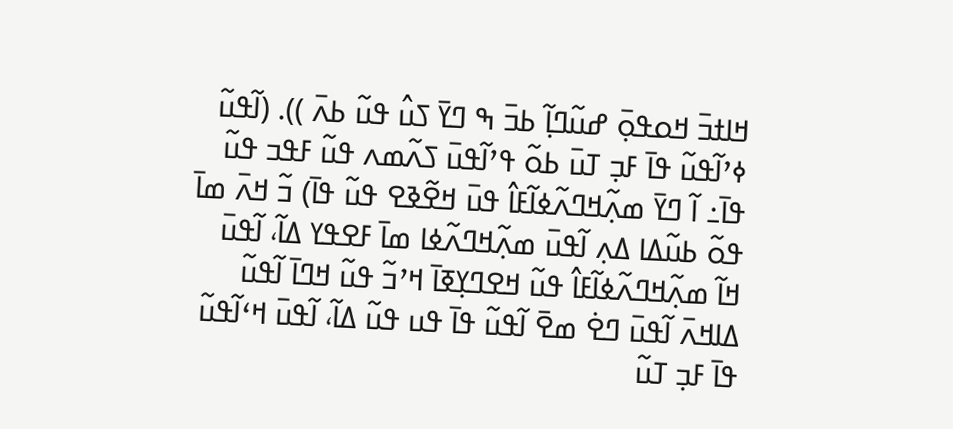ߞߊߙߏ߫ ߞߋߟߋ߲߫ ߝߎ߬ߣߊ߲߬ ߕߏ߫ ߒ ߣߌ߫ ߖߎ߮ ߟߎ߬ ߕߍ߫ )). (ߊ߬ߟߎ߬ ߦߴߊ߬ߟߎ߬ ߟߊ߫ ߓߏ߲ ߠߎ߫ ߕߋ߬ ߟߴߊ߬ߟߎ߫ ߖߍ߬ߘߍ ߟߎ߬ ߓߟߏ ߟߎ߬ ߟߊ߫߸ ߊ߬ ߣߌ߫ ߘߍ߲߬ߞߣߍ߬ߦߊ߬ߓߊ߮ ߟߎ߫ ߞߐ߬ߢߐ ߟߎ߬ ߟߊ߫) ߏ߬ ߞߍ߫ ߘߊ߫ ߟߋ߬ ߕߎ߬ߡߊ ߡߍ߲ ߊ߬ߟߎ߫ ߘߍ߲߬ߞߣߍ߬ߦߊ ߘߊ߫ ߓߐߟߌ ߡߊ߬، ߊ߬ߟߎ߫ ߞߊ߬ ߘߍ߲߬ߞߣߍ߬ߦߊ߬ߓߊ߮ ߟߎ߬ ߞߐߣߌ߲ߧߊ߫ ߞߴߏ߬ ߟߎ߬ ߞߣߊ߫ ߊ߬ߟߎ߬ ߡߊߞߍ߫ ߊ߬ߟߎ߫ ߣߐ߭ ߘߐ߫ ߊ߬ߟߎ߬ ߟߊ߫ ߟߎ ߟߎ߬ ߡߊ߬، ߊ߬ߟߎ߫ ߞߵߊ߬ߟߎ߬ ߟߊ߫ ߓߏ߲ ߠߎ߬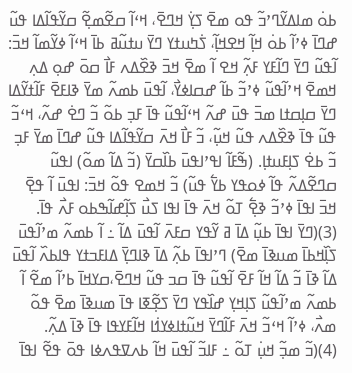ߕߋ߭ ߘߊߡߌ߬ߣߴߏ߬ ߟߋ ߘߐ߫ ߖߌ߲߭ ߞߣߐ߫، ߞߵߊ߬ ߛߐ߬ߘߐ߲߬ ߛߌ߬ߟߊ߬ߡߊ ߟߎ߬ ߝߣߊ߫ ߦߴߊ߬ ߕߋ߭ ߞߊ߲߬ ߞߐߞߊ߲߬، ߖ߭ߤߎߙߌ ߣߌ߫ ߎߙߎ߬ߥ ߕߊ߫ ߞߵߊ߬ ߦߌ߬ߘߊ߬ ߞߏ߫: ߊ߬ߟߎ߬ ߣߌ߫ ߣߊ߬ߓߌ ߓߍ߲߬ ߞߐ ߊ߬ ߘߐ߫ ߞߏ߫ ߢߐ߰ߡߍ ߓߊ߯ ߛߋ߫ ߝߋ߲ ߡߍ߲ ߞߘߐ߫ ߞߴߊ߬ߟߎ߬ ߦߴߏ߬ ߕߊ߬ ߝߛߊߦߌ߯، ߊ߬ߟߎ߫ ߕߘߍ߬ ߘߌ߫ ߢߊߓߐ߫ ߓߊ߬ߙߌ߬ߡߊ ߣߌ߫ ߛߊ߲ߛߙߊ ߘߏ߫ ߟߎ߫ ߝߍ߬ ߞߵߊ߬ߟߎ߬ ߟߊ߫ ߓߏ߲ ߕߋ߬ ߏ߬ ߣߐ߭ ߝߍ߬، ߞߵߏ߬ ߟߎ߬ ߟߊ߫ ߢߐ߰ߡߍ ߟߎ߬ ߞߎ߲߬، ߏ߬ ߓߊ߯ ߞߍ߫ ߛߌ߬ߟߊ߬ߡߊ ߟߎ߬ ߝߣߊ߫ ߘߌ߫ ߓߏ߲ ߏ߬ ߕߐ߭ ߖߊ߲ߓߎߙߊ߲. (ߒ߬ߓߊ߬ ߊߟߴߊߟߎ߫ ߕߊ߰ߛߌ߫ (ߏ߬ ߡߊ߬ ߘߋ߬) ߊߟߎ߬ ߛߣߐ߬ߡߍ߬ ߟߊ߬ ߦߋߟߌ ߕߌ߱ ߟߎ߬) ߏ߬ ߞߘߐ ߟߋ߬ ߞߏ߫: ߊߟߎ߫ ߊ߬ ߟߐ߲߫ ߞߏ߫ ߊߟߊ߫ ߦߴߏ߬ ߢߐ߲߱ ߠߋ߬ ߞߍ߫ ߟߊ߫ ߊߟߊ ߖߎ߯ ߖߊ߲߬ߝߊ߬ߒߕߋ ߓߍ߯ ߟߊ߫.
(3)(ߣߌ߫ ߊߟߊ߫ ߕߎ߲߬ ߡߊ߫ ߥ ߌ߬ߟߌ ߛߓߍ߫ ߊ߬ߟߎ߫ ߡߊ߬ ߸ ߊ߬ ߕߘߍ߬ ߘߴߊ߬ߟߎ߫ ߖߊ߲߰ߞߕߊ߫ ߘߎߢߊ߫ ߘߐ߫) ߣߴߊߟߊ߫ ߕߍ߲߬ ߡߊ߫ ߢߊߣߌ߲߫ ߡߊߓߏߙߌ ߟߊߕߍ߰ ߊ߬ߟߎ߫ ߡߊ߬ ߢߊ߫ ߏ߬ ߡߊ߬ ߞߊ߬ ߓߐ߫ ߊ߬ߟߎ߬ ߟߊ߫ ߛߏ ߟߎ߬ ߞߣߐ߫،ߛߌߞߊ߫ ߕߴߊ߬ ߘߐ߬ ߊ߬ ߕߘߍ߬ ߘߴߊ߬ߟߎ߬ ߖߊ߲ߞߌ߲ ߝߊ߰ߟߌ ߣߌ߫ ߖߐ߲߬ߧߊ ߟߊ߫ ߘߎߢߊ߫ ߘߐ߫ ߟߋ߬ ߘߍ߯، ߦߴߊ߬ ߞߵߏ߬ ߞߍ߫ ߓߊ߬ߣߌ߫ ߞߎ߬ߙߊߦߌߗ߭ߊ ߞߊ߬ߓߌߟߊ ߟߊ߫ ߢߊ߫ ߡߍ߲߬.
(4)(ߏ߬ ߘߏ߲߬ ߞߎ߲߭ ߠߋ߬ ߸ ߓߊߏ߬ ߊ߬ߟߎ߫ ߞߊ߬ ߕߍߜߟߍߦߊ ߟߋ߫ ߟߐ߬ ߊߟߊ߫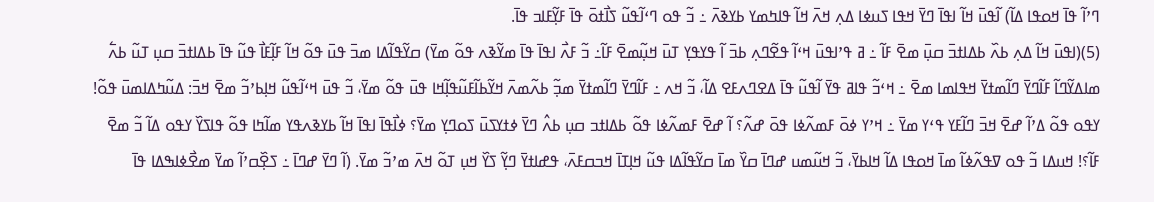ߣߴߊ߬ ߟߊ߫ ߞߋߟߊ ߡߊ߬) ߊ߬ߟߎ߫ ߞߊ߬ ߊߟߊ߫ ߣߌ߫ ߞߟߊ ߖߎߦߊ ߡߍ߲ ߞߍ߫ ߞߊ߬ ߟߊߤߘߌ ߕߌߢߍ߫ ߸ ߏ߬ ߟߋ ߣߵߊ߬ߟߎ߬ ߖߊ߯ߙߋ߫ ߟߊ߫ ߓߌ߲߬ߓߊߏ ߟߊ߫.
(5)(ߊߟߎ߫ ߞߊ߬ ߡߍ߲ ߕߍ߰ ߕߡߊߙߏ߫ ߛߎ߲߫ ߘߐ߫ ߓߊ߬ ߸ ߥ ߟߴߊߟߎ߫ ߞߵߊ߬ ߟߐ߬ߣߍ߲ ߕߏ߫ ߊ߬ ߟߌߟߌ߲ ߠߎ߫ ߞߎ߲߬ߘߐ߫ ߓߊ߬߸ ߏ߬ ߓߍ߯ ߊߟߊ߫ ߟߊ߫ ߘߌ߬ߢߍ ߟߋ߬ ߘߌ߫) ߛߌ߬ߟߊ߬ߡߊ ߘߏ߫ ߟߎ߫ ߟߋ߬ ߞߊ߬ ߓߊ߲߬ߓߊ߯ ߟߎ߬ ߟߊ߫ ߕߡߊߙߏ߫ ߛߎ߲ ߠߎ߬ ߕߍ߱ ߘߊߡߌ߬ߣߊ߬ ߓߊ߬ߣߌ߫ ߣߊ߬ߘߙߌ߫ ߞߟߊߘߊ ߘߐ߫ ߸ ߞߵߏ߬ ߟߊߥ ߟߌ߫ ߊ߬ߟߎ߬ ߟߊ߫ ߡߐߣߍߓߐ ߡߊ߬، ߏ߬ ߞߍ ߸ ߓߊ߬ߣߌ߫ ߣߊ߬ߘߙߌ߫ ߘߏ߲߬ ߕߍ߬ߘߍ߫ ߞߌ߬ߕߊ߬ߓߎ߬ߟߊ߲߬ߞߊ ߟߎ߫ ߟߋ߬ ߘߌ߫، ߏ߬ ߟߎ߫ ߞߵߊ߬ߟߎ߬ ߞߊ߲ߕߴߏ߬ ߘߐ߫ ߞߏ߫: ߡߎ߬ߤߡߊߘߎ߫ ߟߋ߬! ߌߟߋ ߟߋ߬ ߡߴߊ߬ ߝߐ߫ ߞߏ߫ ߣߊ߬ߓߌ ߟߵߌ ߘߌ߫ ߸ ߞߴߌ ߦߋ߫ ߓߘߍ߬ߦߊ ߟߋ߫ ߝߍ߬؟ ߊ߬ ߝߐ߫ ߓߘߍ߬ߦߊ ߟߋ߬ ߕߡߊߙߏ ߛߎ߲ ߕߍ߮ ߣߌ߫ ߦߙߌߖߎ߫ ߖߋߣߌ߲ ߘߌ߫؟ ߦߊ߯ߟߊ߫ ߊߟߊ߫ ߞߊ߬ ߕߌߢߍߟߌ ߘߊ߬ߤߊ ߟߋ߬ ߟߊߖߌ߰ ߌߟߋ ߡߊ߬ ߏ߬ ߘߐ߫ ߓߊ߬؟! ߞߎߡߊ ߏ߬ ߟߋ ߜߟߍ߬ߦߊ߬ ߘߊ߫ ߞߋߟߊ ߡߊ߬ ߞߊߕߌ߫، ߏ߬ ߞߎ߬ߘߎ ߝߣߊ߫ ߛߌ߰ ߘߊ߫ ߛߌ߬ߟߊ߬ߡߊ ߟߎ߬ ߞߊ߲ߠߊ߫ ߞߏߛߓߍ߫، ߟߝߊߙߌ߫ ߣߌ߲߬ ߖߌ߰ ߞߎ߲ ߠߋ߬ ߞߍ߫ ߘߴߏ߬ ߘߌ߫. (ߊ߬ ߣߌ߫ ߝߣߊ߫ ߸ ߖߐ߲߰ߛߴߊ߬ ߘߌ߫ ߘߐ߯ߦߊߒߡߊ ߟߊ߫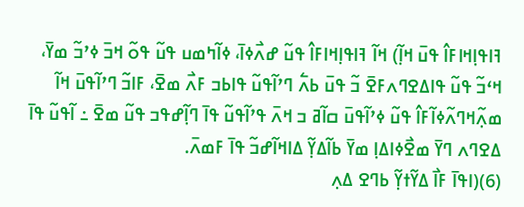ߔߊߟߊ߲ߞߊߓߊ߮ ߟߎ߫ ߞߊ߲߬) ߞߊ߬ ߔߊߟߊ߲ߞߊߓߊ߮ ߟߎ߬ ߝߍ߯ߦߊ߫، ߦߊ߬ߤߘߎ ߟߎ߬ ߟߋ߬ ߞߏ߫ ߦߴߏ߬ ߘߌ߫، ߞߵߏ߬ ߟߎ߬ ߟߊߡߐߣߍߓߐ߫ ߏ߬ ߟߎ߫ ߕߍ߱ ߣߴߊ߬ߟߎ߬ ߟߊߕߏ ߓߍ߯ ߘߐ߫، ߓߊߏ߬ ߣߴߊ߬ߟߎ߫ ߞߊ߬ ߘߍ߲߬ߞߣߍ߬ߦߊ߬ߓߊ߮ ߟߎ߬ ߦߴߊ߬ߟߎ߫ ߛߊ߬ߥ ߏ ߞߍ߫ ߟߴߊ߬ߟߎ߬ ߟߊ߫ ߣߊ߲߬ߝߟߏ ߟߎ߬ ߘߐ߫ ߸ ߊ߬ߟߎ߬ ߟߊ߫ ߡߐߣߍ ߣߌ߫ ߘߐ߯ߦߊߡߊ߲ ߘߌ߫ ߕߊ߬ߡߌ߲߬ ߡߊߞߊ߬ߝߏ߬ ߟߊ߫ ߓߘߍ߫.
(6)(ߊߟߊ߫ ߓߊ߯ ߡߌ߬ߙߌ߲߬ ߕߣߐ ߡߍ߲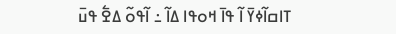ߠߊߛߊ߬ߦߌ߫ ߊ߬ ߟߊ߫ ߞߋߟߊ ߡߊ߬ ߸ ߊ߬ߟߋ߬ ߡߐ߱ ߟߎ߫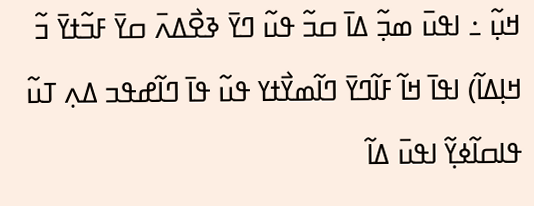ߞߎ߲߬ ߸ ߊߟߎ߫ ߘߏ߲߬ ߡߊ߫ ߛߏ߬ ߟߎ߬ ߣߌ߫ ߢߐ߯ߡߍ߫ ߛߌ߫ ߓߏ߬ߙߌ߫ ߏ߬ ߞߊ߲ߡߊ߬) ߊߟߊ߫ ߞߊ߬ ߓߊ߬ߣߌ߫ ߣߊ߬ߘߌ߯ߙߌ ߟߎ߬ ߟߊ߫ ߣߊ߬ߝߟߏ ߡߍ߲ ߠߎ߬ ߟߊߛߊ߬ߦߌ߲߬ ߊߟߎ߫ ߡߊ߬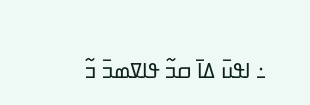߸ ߊߟߎ߫ ߡߊ߫ ߛߏ߬ ߟߊߜߘߏ߫ ߏ߬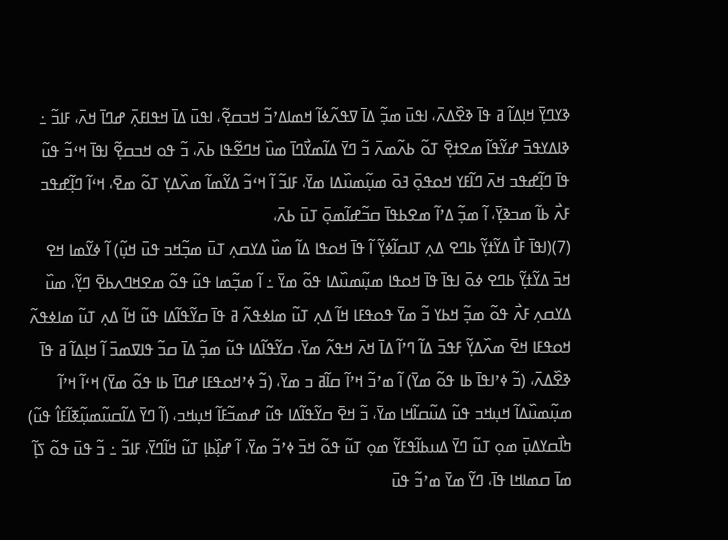ߢߌߣߌ߲߫ ߞߊ߲ߡߊ߬ ߥ ߟߊ߫ ߢߐ߰ߡߍ߫، ߊߟߎ߫ ߘߏ߲߬ ߡߊ߫ ߜߟߍ߬ߦߊ߬ ߞߘߊߡߴߏ߬ ߞߏߛߐ߲߬، ߊߟߎ߫ ߡߊ߫ ߞߟߊߓߍ߲߫ ߝߣߊ߫ ߞߍ߫، ߓߊߏ߬ ߸ ߢߊߡߌߟߏ߫ ߝߌ߬ߟߊ߬ ߘߐߙߐ߲߫ ߠߋ߬ ߕߍ߬ߘߍ߫ ߏ߬ ߣߌ߫ ߡߊ߬ߘߌ߯ߣߊ߫ ߘߎ߰ ߞߣߐ߬ߟߊ ߕߍ߫، ߏ߬ ߟߋ ߞߏߛߐ߲߬ ߊߟߊ߫ ߞߵߏ߬ ߟߎ߬ ߟߊ߫ ߣߊ߲߬ߝߟߏ ߞߍ߫ ߣߊ߬ߓߌ ߞߋߟߋ߲߫ ߔߋ߫ ߘߎ߲߬ߘߎ߰ߡߊ ߘߌ߫، ߓߊߏ߬ ߊ߬ ߞߵߏ߬ ߡߌ߬ߘߊ߬ ߘߍ߰ߡߌ߲ ߠߋ߬ ߘߐ߫، ߞߵߊ߬ ߣߊ߲߬ߝߟߏ ߓߍ߯ ߕߊ߬ ߘߏߢߌ߲߫، ߊ߬ ߘߏ߲߬ ߡߴߊ߬ ߘߐߕߟߊ߫ ߛߏ߬ߝߊ߬ߘߋ߲߫ ߠߎ߫ ߕߍ߫،
(7)(ߊߟߊ߫ ߓߊ߯ ߡߌ߬ߙߌ߲߬ ߕߣߐ ߡߍ߲ ߠߊߛߊ߬ߦߌ߲߬ ߊ߬ ߟߊ߫ ߞߋߟߊ ߡߊ߬ ߘߎ߰ ߡߌߛߍ߲ ߠߎ߫ ߘߏ߲߬ߞߏ ߟߎ߫ ߞߎ߲߬) ߊ߬ ߦߌ߬ߘߊ ߞߐ ߞߏ߫ ߡߌ߬ߙߌ߲߬ ߕߣߐ ߦߋ߫ ߊߟߊ߫ ߟߊ߫ ߞߋߟߊ ߘߎ߲߬ߘߎ߰ߡߊ ߟߋ߬ ߘߌ߫ ߸ ߊ߬ ߘߏ߲߬ߘߊ ߟߎ߬ ߟߋ߬ ߘߐߞߣߍߕߐ߫ ߣߌ߲߬، ߘߎ߰ ߡߌߛߍ߲ ߓߍ߯ ߟߋ߬ ߘߏ߲߬ ߞߕߌ ߏ߬ ߘߌ߫ ߟߋߟߓߊ ߞߊ߬ ߡߍ߲ ߠߎ߬ ߘߊߦߟߍ߬ ߥ ߟߊ߫ ߛߌ߬ߟߊ߬ߡߊ ߟߎ߬ ߞߊ߬ ߡߍ߲ ߠߎ߬ ߘߊߦߟߍ߬ ߞߋߟߓߊ ߞߐ߫ ߘߍ߰ߡߌ߲߬ ߓߟߏ߫ ߡߊ߬ ߣߴߊ߬ ߡߊ߫ ߞߍ߫ ߞߟߍ߬ ߘߌ߫، ߛߌ߬ߟߊ߬ߡߊ ߟߎ߬ ߘߏ߲߬ ߡߊ߫ ߛߏ߬ ߟߊߜߘߏ߫ ߊ߬ ߞߊ߲ߡߊ߬ ߥ ߟߊ߫ ߢߐ߰ߡߍ߫، (ߏ߬ ߦߴߊߟߊ߫ ߕߊ ߟߋ߬ ߘߌ߫) ߊ߬ ߘߴߏ߬ ߞߴߊ߬ ߛߊ߬ߥ ߏ ߘߌ߫، (ߏ߬ ߦߴߞߋߟߓߊ ߝߣߊ߫ ߕߊ ߟߋ߬ ߘߌ߫) ߞߵߊ߬ ߞߴߊ߬ ߘߎ߲߬ߘߎ߰ߡߊ߬ ߞߎ߲ߞߏ ߟߎ߬ ߡߎ߬ߛߊ߬ߞߊ ߘߌ߫، ߏ߬ ߞߐ߫ ߛߌ߬ߟߊ߬ߡߊ ߟߎ߬ ߝߘߏ߬ߓߊ߬ ߞߎ߲ߞߏ، (ߊ߬ ߣߌ߫ ߡߊ߬ߛߎ߬ߘߎ߲߬ߧߊ߬ߓߊ߮ ߟߎ߬) ߤߊ߯ߛߌߡߎ߲߫ ߘߋ߲ ߠߎ߬ ߣߌ߫ ߡߎߕߊ߬ߟߓߌ߬ ߘߋ߲ ߠߎ߬ ߟߋ߬ ߞߏ߫ ߦߴߏ߬ ߘߌ߫، ߊ߬ ߝߊ߲߰ߕߊ߲ ߠߎ߬ ߞߊ߬ߣߌ߫، ߓߊߏ߬ ߸ ߏ߬ ߟߎ߫ ߟߋ߬ ߖߊ߲߬ ߘߊ߫ ߛߘߊߞߊ ߟߊ߫، ߣߌ߬ ߘߌ߫ ߘߴߏ߬ ߟߎ߫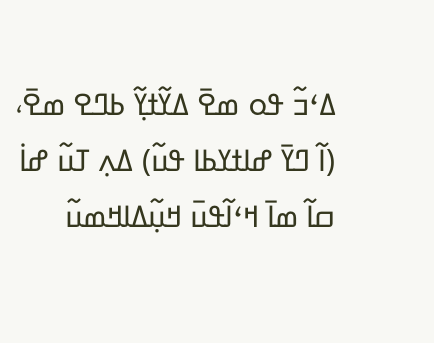ߡߵߏ߬ ߟߋ ߘߐ߫ ߡߌ߬ߙߌ߲߬ ߕߣߐ ߘߐ߫، (ߊ߬ ߣߌ߫ ߝߊߙߌߕߊ ߟߎ߬) ߡߍ߲ ߠߎ߬ ߝߊ߭ ߛߊ߬ ߘߊ߫ ߞߵߊ߬ߟߎ߫ ߞߎ߲߬ߡߊߞߘߎ߬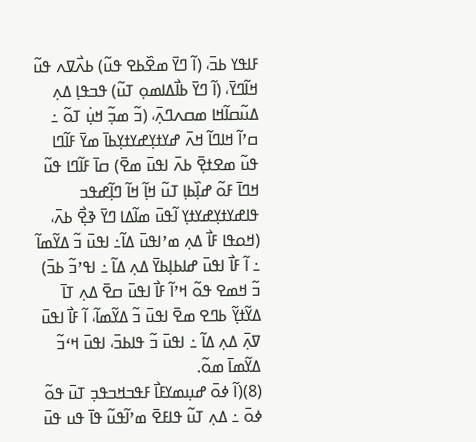ߓߊߟߌ ߕߏ߫، (ߊ߬ ߣߌ߫ ߘߐ߰ߕߐ ߟߎ߬) ߕߍ߯ߜߍ ߟߎ߬ ߞߊ߬ߣߌ߫، (ߊ߬ ߣߌ߫ ߕߊ߯ߡߊߘߋ߲ ߠߎ߬) ߟߏߟߊ߲ ߡߍ߲ ߡߎ߬ߛߊ߬ߞߊ ߘߛߍߣߍ߲߫، (ߏ߬ ߘߏ߲߬ ߞߎ߲߭ ߠߋ߬ ߸ ߛߴߊ߬ ߞߊߣߊ߬ ߞߍ߫ ߝߌߙߌ߲ߝߌߙߌ߲ߕߊ߫ ߘߌ߫ ߓߊ߬ߣߊ ߟߎ߬ ߘߐߙߐ߲߫ ߕߍ߫ ߊߟߎ߫ ߘߐ߫) ߛߊ߫ ߓߊ߬ߣߊ ߟߎ߬ ߞߣߊ߫ ߓߋ߬ ߝߊ߲߰ߕߊ߲ ߠߎ߬ ߞߊ߲߬ ߞߊ߬ ߣߊ߲߬ߝߟߏ ߟߊߝߌߙߌ߲ߝߌߙߌ߲ ߊ߬ߟߎ߫ ߘߊ߬ߡߊ ߣߌ߫ ߢߐ߲߯ ߕߍ߫، (ߞߋߟߊ ߓߊ߯ ߡߍ߲ ߘߴߊߟߎ߫ ߡߊ߬߸ ߊߟߎ߫ ߏ߬ ߡߌ߬ߘߊ߬ ߸ ߊ߬ ߓߊ߯ ߊߟߎ߫ ߝߊߕߊ߲ߕߌ߫ ߡߍ߲ ߡߊ߬ ߸ ߊߟߴߏ߬ ߕߏ߫) ߏ߬ ߞߘߐ ߟߋ߬ ߞߴߊ߬ ߓߊ߯ ߊߟߎ߫ ߛߐ߫ ߡߍ߲ ߠߊ߫ ߡߌ߬ߙߌ߲߬ ߕߣߐ ߘߐ߫ ߊߟߎ߫ ߏ߬ ߡߌ߬ߘߊ߬، ߊ߬ ߓߊ߯ ߊߟߎ߫ ߜߍ߲߫ ߡߍ߲ ߡߊ߬ ߸ ߊߟߎ߫ ߏ߬ ߟߊߕߏ߫، ߊߟߎ߫ ߞߵߏ߬ ߡߌ߬ߘߊ߫ ߘߋ߬.
(8)(ߊ߬ ߦߋ߫ ߝߎ߲ߘߌߓߊ߯ ߓߟߏߞߏߟߏ߲ ߠߎ߫ ߟߋ߬ ߦߋ߫ ߸ ߡߍ߲ ߠߎ߬ ߟߊߓߐ߫ ߘߴߊ߬ߟߎ߬ ߟߊ߫ ߟߎ ߟߎ߫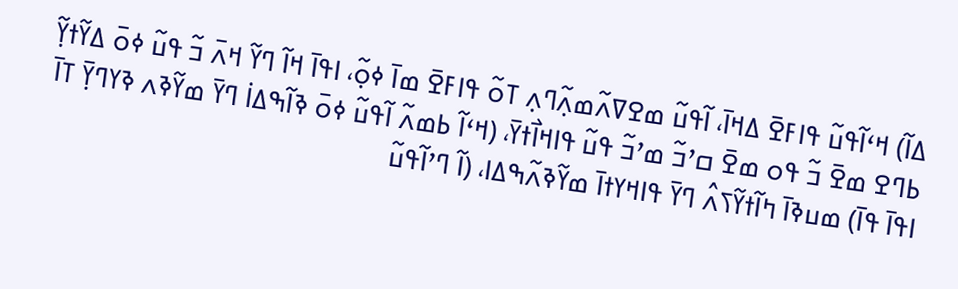ߡߊ߬) ߞߵߊ߬ߟߎ߬ ߟߊߓߐ߫ ߡߞߊ߫، ߊ߬ߟߎ߬ ߘߐߜߍ߬ߘߍ߲߬ߣߍ߲ ߠߋ߬ ߟߊߓߐ߫ ߘߊ߫ ߦߋ߲߬، ߊߟߊ߫ ߞߊ߬ ߣߌ߬ ߞߍ߫ ߏ߬ ߟߎ߬ ߦߋ߫ ߡߌ߬ߙߌ߲߬ ߕߣߐ ߘߐ߫ ߏ߬ ߟߋ ߘߐ߫ ߛߴߏ߬ ߘߴߏ߬ ߟߎ߬ ߟߊߞߊ߯ߙߌ߫، (ߞߵߊ߬ ߕߘߍ߬ ߊ߬ߟߎ߬ ߦߋ߫ ߢߊ߬ߒߡߊ߭ ߣߌ߫ ߘߌ߬ߢߍ ߢߌߣߌ߲߫ ߠߊ߫ ߊߟߊ߫ ߟߊ߫) ߘߎߢߊ߫ ߤߊ߬ߙߌ߬ߖߍ߮ ߣߌ߫ ߟߊߞߌߙߊ߫ ߘߌ߬ߢߍ߬ߒߡߊ، (ߊ߬ ߣߴߊ߬ߟߎ߬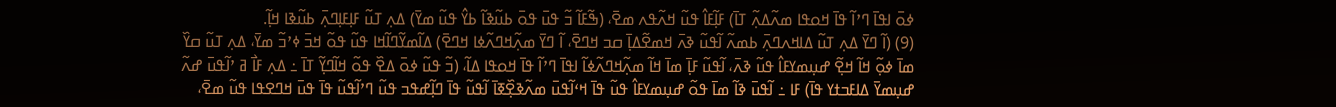ߦߋ߫ ߊߟߊ߫ ߣߴߊ߬ ߟߊ߫ ߞߋߟߊ ߘߍ߬ߡߍ߲߬ ߠߊ߫) ߓߊ߲߬ߓߊ߮ ߟߎ߬ ߞߍ߬ߟߍ ߘߐ߫، (ߒ߬ߓߊ߬ ߏ߬ ߟߎ߫ ߟߋ߫ ߕߎ߬ߢߊ߬ ߕߌ߮ ߟߎ߬ ߘߌ߫) ߡߍ߲ ߠߎ߬ ߓߊ߲ߓߊ߲ߣߍ߲߫ ߕߎ߬ߢߊ ߞߊ߲߬.
(9) (ߊ߬ ߣߌ߫ ߡߍ߲ ߠߎ߬ ߡߊߞߍߣߍ߲߫ ߕߘߍ߬ ߊ߬ߟߎ߬ ߢߍ߫ ߞߘߐ߬ߡߊ߲߫ ߛߏ ߞߣߐ߫، ߊ߬ ߣߌ߫ ߘߍ߲߬ߞߣߍ߬ߦߊ ߞߣߐ߫) ߡߊ߬ߘߌ߬ߣߊ߬ߞߊ ߟߎ߬ ߟߋ߬ ߞߏ߫ ߦߴߏ߬ ߘߌ߫، ߡߍ߲ ߠߎ߬ ߛߌ߰ ߘߊ߫ ߦߋ߲߬ ߞߊ߬ ߞߐ߲߬ ߝߎ߲ߘߌߓߊ߮ ߟߎ߬ ߢߍ߫، ߊ߬ߟߎ߬ ߓߊ߲߫ ߘߊ߫ ߞߊ߬ ߘߍ߲߬ߞߣߍ߬ߦߊ߬ ߊߟߊ߫ ߣߴߊ߬ ߟߊ߫ ߞߋߟߊ ߡߊ߬، (ߏ߬ ߟߎ߬ ߦߋ߫ ߡߐ߰ ߟߋ߬ ߞߊ߬ߣߌ߲߬ ߠߊ߫ ߸ ߡߍ߲ ߓߊ߯ ߥ ߴߊ߬ߟߎ߫ ߝߍ߬ ߝߎ߲ߘߌ߫ ߡߊߓߏߙߌ ߟߊ߫) ߓߊ ߸ ߊ߬ߟߎ߫ ߢߊ߬ ߘߊ߫ ߟߋ߬ ߝߎ߲ߘߌߓߊ߮ ߟߎ߬ ߟߊ߫ ߞߵߊ߬ߟߎ߫ ߘߍ߬ߢߐ߲߰ߧߊ߫ ߊ߬ߟߎ߬ ߟߊ߫ ߣߊ߲߬ߝߟߏ ߟߎ߬ ߣߴߊ߬ߟߎ߬ ߟߊ߫ ߟߎ߫ ߞߣߐߟߊ ߟߎ߬ ߘߐ߫،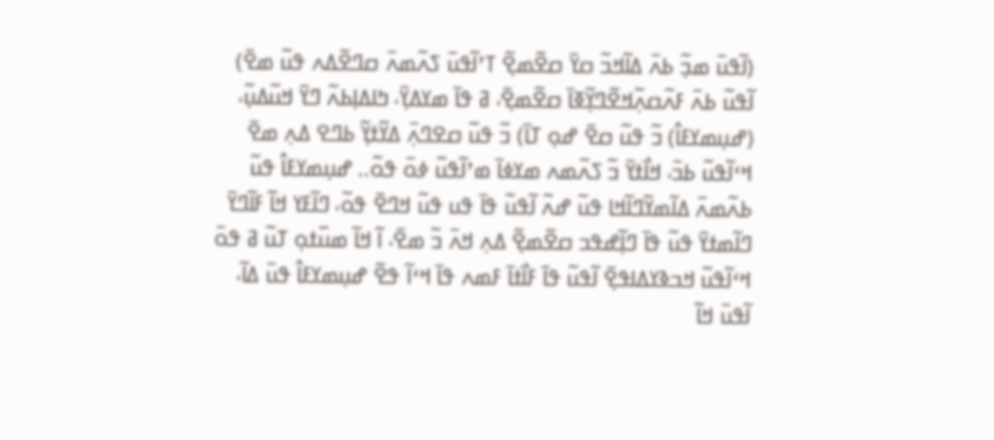(ߊ߬ߟߎ߫ ߘߏ߲߬ ߕߍ߫ ߡߊ߬ߞߏ߬ ߛߌ߫ ߛߐ߬ߘߐ߲߬ ߠߴߊ߬ߟߎ߫ ߖߍ߬ߘߍ߫ ߛߣߐ߬ߡߍ ߟߎ߬ ߘߐ߫) ߊ߬ߟߎ߬ ߕߍ߫ ߓߍ߬ߛߍ߲߬ߞߐ߬ߣߌ߲߬ߧߊ߫ ߛߐ߬ߘߐ߲߫، ߥ ߟߊ߫ ߘߌߡߌ߲߫، ߤߊߡߊ߲ߕߍ߬ ߣߌ߫ ߞߎ߬ߡߎ߲߬، (ߝߎ߲ߘߌߓߊ߮) ߏ߬ ߟߎ߬ ߛߐ߫ ߝߋ߲ ߠߊ߫) ߏ߬ ߟߎ߬ ߛߐߣߍ߲߫ ߡߌ߬ߙߌ߲߬ ߕߣߐ ߡߍ߲ ߘߐ߫ ߞߵߊ߬ߟߎ߬ ߕߏ߫، ߞߊ߯ߙߌ߫ ߏ߬ ߖߍ߬ߘߍ ߘߌߦߊ߫ ߘߴߊ߬ߟߎ߬ ߦߋ߫ ߟߋ߬.. ߝߎ߲ߘߌߓߊ߮ ߟߎ߬ ߕߍ߬ߘߍ߫ ߡߊ߬ߘߌ߬ߣߊ߬ߞߊ ߟߎ߬ ߝߍ߬ ߊ߬ߟߎ߬ ߟߊ߫ ߟߎ ߟߎ߬ ߞߣߐ߫ ߟߋ߬، ߣߊ߬ߓߌ ߞߊ߬ ߓߊ߬ߣߌ߫ ߣߊ߬ߘߙߌ߫ ߟߎ߬ ߟߊ߫ ߣߊ߲߬ߝߟߏ ߛߐ߬ߘߐ߲߬ ߡߍ߲ ߞߍ߫ ߏ߬ ߘߐ߫، ߊ߬ ߞߊ߬ ߘߎ߰ߙߋ߲ ߠߎ߬ ߥ ߟߋ߫ ߞߵߊ߬ߟߎ߬ ߞߏߢߌߡߊߟߐ߲߫ ߊ߬ߟߎ߬ ߟߊ߫ ߓߊ߯ߙߊ߫ ߓߘߍ ߟߊ߫ ߞߵߊ߬ ߟߐ߬ ߝߎ߲ߘߌߓߊ߮ ߟߎ߫ ߡߊ߬، ߊ߬ߟߎ߫ ߞߊ߬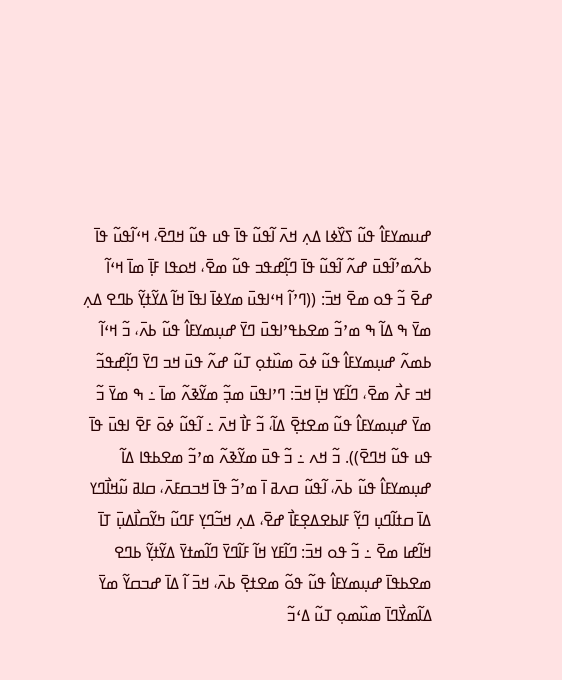ߝߎߘߌߓߊ߮ ߟߎ߬ ߖߌ߰ߦߊ ߡߍ߲ ߞߍ߫ ߊ߬ߟߎ߬ ߟߊ߫ ߟߎ ߟߎ߬ ߞߣߐ߫، ߞߵߊ߬ߟߎ߬ ߟߊ߫ ߕߍ߬ߘߴߊ߬ߟߎ߫ ߝߍ߬ ߊ߬ߟߎ߬ ߟߊ߫ ߣߊ߲߬ߝߟߏ ߟߎ߬ ߘߐ߫، ߞߋߟߊ ߓߊ߲߫ ߘߊ߫ ߞߵߊ߬ ߝߐ߫ ߏ߬ ߟߋ ߘߐ߫ ߞߏ߫: ((ߣߴߊ߬ ߞߵߊߟߎ߫ ߘߌߦߊ߫ ߊߟߊ߫ ߞߊ߬ ߡߌ߬ߙߌ߲߬ ߕߣߐ ߡߍ߲ ߘߌ߫ ߒ ߡߊ߬ ߒ ߘߴߏ߬ ߘߐߕߟߴߊߟߎ߫ ߣߌ߫ ߝߎ߲ߘߌߓߊ߮ ߟߎ߬ ߕߍ߫، ߏ߬ ߞߵߊ߬ ߕߘߍ߬ ߝߎ߲ߘߌߓߊ߮ ߟߎ߬ ߦߋ߫ ߘߎ߰ߙߋ߲ ߠߎ߬ ߝߍ߬ ߟߎ߫ ߞߏ ߣߌ߫ ߣߊ߲߬ߝߟߏ߬ ߞߏ ߓߍ߯ ߘߐ߫، ߣߊ߬ߓߌ ߞߊ߲߫ ߞߏ߫: ߣߴߊߟߎ߫ ߘߏ߲߬ ߘߌ߬ߢߍ߬ ߘߊ߫ ߸ ߒ ߘߌ߫ ߏ߬ ߘߌ߫ ߝߎ߲ߘߌߓߊ߮ ߟߎ߬ ߘߐߙߐ߲߫ ߡߊ߬، ߏ߬ ߓߊ߯ ߞߍ߫ ߸ ߊ߬ߟߎ߬ ߦߋ߫ ߓߐ߫ ߊߟߎ߫ ߟߊ߫ ߟߎ ߟߎ߬ ߞߣߐ߫)). ߏ߬ ߞߍ ߸ ߏ߬ ߟߎ߫ ߘߌ߬ߢߍ߬ ߘߴߏ߬ ߘߐߕߟߊ ߡߊ߬ ߝߎ߲ߘߌߓߊ߮ ߟߎ߬ ߕߍ߫، ߊ߬ߟߎ߬ ߛߍߥ ߊ߫ ߘߴߏ߬ ߟߊ߫ ߞߏߛߓߍ߫، ߛߊߥ ߎ߬ߞߊ߯ߣߌ ߡߊ߫ ߛߙߊ߬ߣߎ߲ ߣߌ߲߬ ߓߊߕߐߡߐ߲ߓߊ߯ ߝߐ߫، ߡߍ߲ ߞߏ߬ߣߌ߲ ߓߣߎ߬ ߤߌ߬ߛߊ߯ߡߎ߲߫ ߠߊ߫ ߞߊ߬ߝߊ ߘߐ߫ ߸ ߏ߬ ߟߋ ߞߏ߫: ߣߊ߬ߓߌ ߞߊ߬ ߓߊ߬ߣߌ߫ ߣߊ߬ߘߙߌ߫ ߡߌ߬ߙߌ߲߬ ߕߣߐ ߘߐߕߟߊ߫ ߝߎ߲ߘߌߓߊ߮ ߟߎ߬ ߟߋ߬ ߘߐߙߐ߲߫ ߕߍ߫، ߞߏ߫ ߊ߬ ߡߊ߫ ߝߏߛߌ߬ ߘߌ߫ ߡߊ߬ߘߌ߯ߣߊ߫ ߘߎ߰ߘߋ߲ ߠߎ߬ ߡߵߏ߬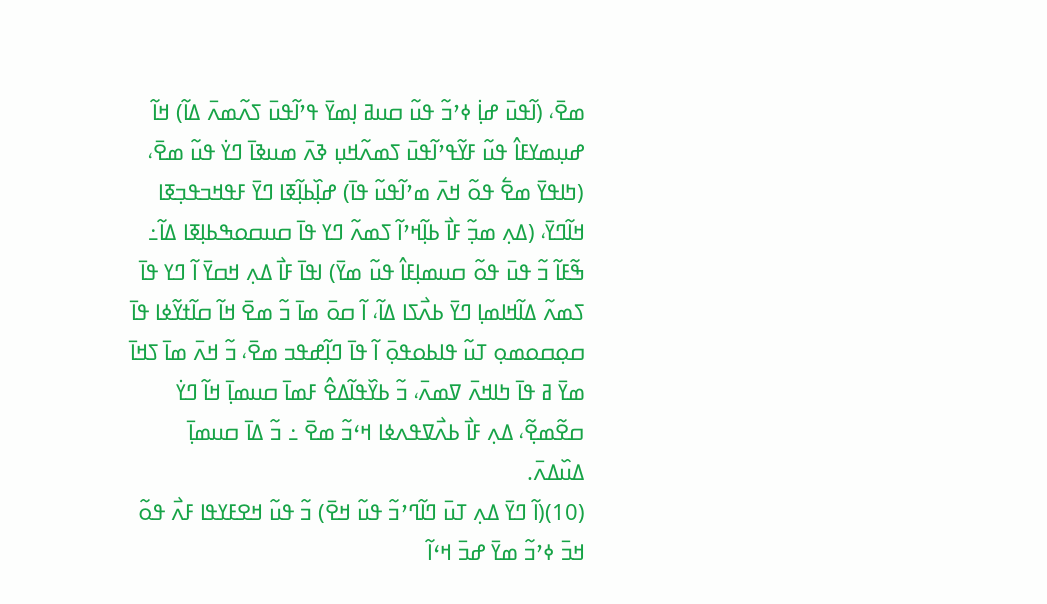ߘߐ߫، (ߊ߬ߟߎ߫ ߝߊ߲߭ ߦߴߏ߬ ߟߎ߬ ߛߎߥ ߊ߲ߘߌ߫ ߟߴߊ߬ߟߎ߫ ߖߍ߬ߘߍ߫ ߡߊ߬) ߞߊ߬ ߝߎ߲ߘߌߓߊ߮ ߟߎ߬ ߓߌ߬ߟߴߊ߬ߟߎ߫ ߖߘߍ߬ߞߎ߲ ߢߍ߫ ߘߎߢߊ߫ ߣߌ߭ ߟߎ߬ ߘߐ߫، (ߤߊߟߌ߫ ߘߐ߱ ߟߋ߬ ߞߍ߫ ߘߴߊ߬ߟߎ߬ ߟߊ߫) ߝߊ߲߰ߕߊ߲߬ߧߊ ߣߌ߫ ߓߟߞߏߟߏ߲ߧߊ ߞߊ߬ߣߌ߫، (ߡߍ߲ ߘߏ߲߬ ߓߊ߯ ߕߊ߲߬ߞߴߊ߬ ߖߘߍ߬ ߣߌ ߟߊ߫ ߛߎߛߋߒߕߊ߲ߧߊ ߡߊ߬߸ ߒ߬ߓߊ߬ ߏ߬ ߟߎ߫ ߟߋ߬ ߛߎߘߊ߲ߓߊ߮ ߟߎ߬ ߘߌ߫) ߊߟߊ߫ ߓߊ߯ ߡߍ߲ ߞߛߌ߫ ߊ߬ ߣߌ ߟߊ߫ ߖߘߍ߬ ߡߊ߬ߞߊߘߊ߲ ߣߌ߫ ߕߍ߯ߖߊ ߡߊ߬، ߊ߬ ߛߋ߫ ߘߊ߫ ߏ߬ ߘߐ߫ ߞߊ߬ ߛߊ߬ߙߌ߬ߦߊ ߟߊ߫ ߛߋ߲ߛߋߘߋ߲ ߠߎ߬ ߟߊߕߋߟߋ߲߫ ߊ߬ ߟߊ߫ ߣߊ߲߬ߝߟߏ ߘߐ߫، ߏ߬ ߞߍ߫ ߘߊ߫ ߖߞߊ߫ ߘߌ߫ ߥ ߟߊ߫ ߤߊߞߍ߫ ߜߘߍ߫، ߏ߬ ߕߌ߰ߟߊ߬ߡߐ߮ ߓߘߊ߫ ߛߎߘߊ߲߫ ߞߊ߬ ߣߌ߭ ߛߐ߬ߘߐ߲߬، ߡߍ߲ ߓߊ߯ ߕߍ߯ߜߟߍߦߊ ߞߵߏ߬ ߘߐ߫ ߸ ߏ߬ ߡߊ߫ ߛߎߘߊ߲߫ ߡߎ߰ߡߍ߫.
(10)(ߊ߬ ߣߌ߫ ߡߍ߲ ߠߎ߫ ߣߊ߬ߣߴߏ߬ ߟߎ߬ ߞߐ߫) ߏ߬ ߟߎ߬ ߞߐߓߌߟߊ ߓߍ߯ ߟߋ߬ ߞߏ߫ ߦߴߏ߬ ߘߌ߫ ߝߏ߫ ߞߵߊ߬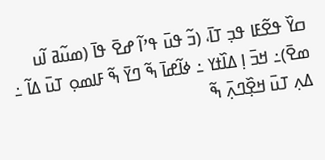ߛߌ߰ ߟߐ߬ߓߊ ߟߏ߲ ߠߊ߫، (ߏ߬ ߟߎ߫ ߟߴߊ߬ ߝߐ߫ ߟߊ߫ (ߘߎ߬ߥ ߊ߬ߎ ߘߐ߫)߸ ߞߏ߫ ߊ߲ ߡߊ߰ߙߌ ߸ ߦߊ߬ߝߊ߫ ߒ߬ ߣߌ߫ ߒ߬ ߓߊߘߋ߲ ߠߎ߫ ߡߊ߬ ߸ ߡߍ߲ ߠߎ߫ ߞߐ߲߰ߣߍ߲߫ ߒ߬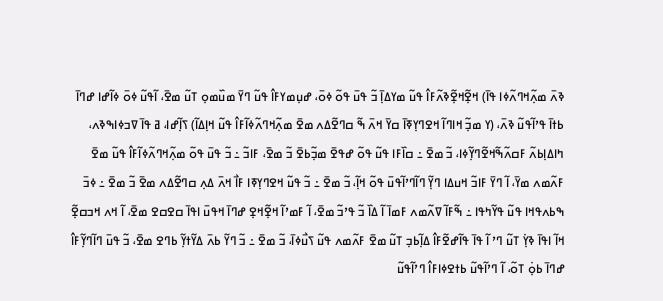ߢߍ߫ ߘߍ߲߬ߞߣߍ߬ߦߊ ߟߊ߫) ߞߐ߲߬ߞߐ߲߬ߢߍ߬ߓߊ߮ ߟߎ߬ ߘߌߡߊ߲߫ ߏ߬ ߟߎ߫ ߟߋ߬ ߦߋ߫، ߝߎ߲ߘߌߓߊ߮ ߟߎ߬ ߣߌ߫ ߘߎ߰ߘߋ߲ ߠߎ߬ ߘߐ߫، ߊ߬ߟߎ߬ ߦߋ߫ ߦߊ߬ߝߊ ߝߣߊ߫ ߕߙߊ߫ ߟߴߊ߬ߟߎ߬ ߢߍ߫، (ߌ ߘߏ߲߬ ߞߊߣߊ߬ ߞߐߣߌ߲ߧߊ߫ ߛߌ߫ ߞߍ߫ ߒ߬ ߛߣߐ߬ߡߍ ߘߐ߫ ߘߍ߲߬ߞߣߍ߬ߦߊ߬ߓߊ߮ ߟߎ߬ ߞߊ߲ߡߊ߬) ߖߊ߲߬ߝߊ، ߥ ߟߊ߫ ߜߏߦߊߒߢߍ، ߤߊߡߊ߲ߕߍ߬ ߓߛߍ߬ߒ߬ߞߐ߬ߣߌ߲߬ߦߊ، ߏ߬ ߘߐ߫ ߸ ߛߊ߰ߓߊ ߟߎ߬ ߟߋ߬ ߝߟߐ߫ ߘߏ߲߬ߕߐ߫ ߏ߬ ߘߐ߫، ߓߊߏ߬ ߸ ߏ߬ ߟߎ߫ ߟߋ߬ ߘߍ߲߬ߞߣߍ߬ߦߊ߬ߓߊ߮ ߟߎ߬ ߘߐ߫ ߓߍ߬ߘߍ ߘߌ߫، ߊ߬ ߣߌ߫ ߓߊߏ߬ ߞߎߡߊ ߣߌ߲߬ ߣߊ߬ߣߴߊ߬ߟߎ߫ ߟߋ߬ ߞߊ߲߬، ߏ߬ ߘߐ߫ ߸ ߏ߬ ߟߎ߬ ߞߐߣߌ߲ߧߊ ߓߊ߯ ߞߍ߫ ߡߍ߲ ߛߣߐ߬ߡߍ ߘߐ߫ ߏ߬ ߘߐ߫ ߸ ߦߏ߫ ߒߕߍߟߞߊ ߟߎ߬ ߟߌ߬ߤߟߊ ߸ ߒ߬ߓߊ߬ ߜߍ߬ߘߍ ߓߘߊ߫ ߊ߬ ߡߊ߰ ߏ߬ ߟߴߏ߬ ߘߐ߫، ߊ߬ ߓߘߴߊ߬ ߞߐ߲߬ߞߐ߲ ߝߣߊ߫ ߞߟߎ߫ ߊߟߊ߫ ߛߐߛߐ ߘߐ߫، ߊ߬ ߞߍ ߞߏߛߐ߲߬ ߞߊ߬ ߊߟߊ߫ ߢߌ߲߭ ߠߎ߬ ߣߴ ߊ߬ ߟߊ߫ ߟߊ߬ߝߐ߬ߓߊ߮ ߡߊ߲߬ߕߏ߲ ߠߎ߬ ߘߐ߫ ߓߍ߬ߘߍ ߟߎ߬ ߖߎ߯ߦߊ߫، ߏ߬ ߘߐ߫ ߸ ߏ߬ ߣߌ߬ ߕߍ߫ ߡߌ߬ߙߌ߲߬ ߕߣߐ ߘߐ߫، ߏ߬ ߟߎ߫ ߣߊ߬ߣߌ߲߬ߓߊ߮ ߝߣߊ߫ ߕߋ߲߭ ߠߋ߬، ߊ߬ ߣߴߊ߬ߟߎ߬ ߕߙߐߦߊߓߊ߮ ߣߴߊ߬ߟߎ߬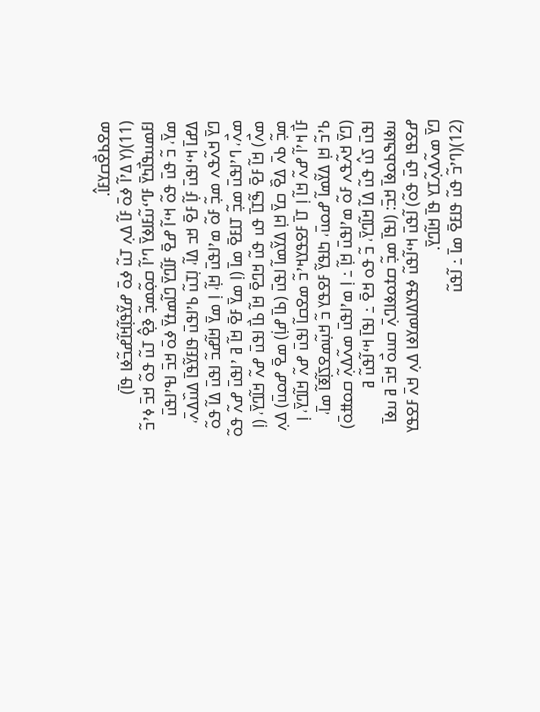ߘߐߕߐ߯ߛߌߓߊ߮.
(11)(ߌ ߡߴߊ߬ ߦߋ߫ ߓߊ߬ ߡߍ߲ ߠߎ߬ ߦߋ߫ ߝߌ߬ߟߊ߲߬ߞߊ߬ߝߏ߬ߦߊ ߟߊ߫) ߊߓߘߎߟߊ߯ߤߌ߫ ߓߣߵߎ߬ߓߊߦߌ߫ ߣߴߊ߬ ߛߋ߲߬ߘߏ߲߬ ߢߐ߲߮ ߠߎ߬ ߟߋ߬ ߞߏ߫ ߦߴߏ߬ ߘߌ߫، ߏ߬ ߟߎ߫ ߟߋ߬ ߞߵߊ߬ ߝߐ߫ ߓߊ߬ߣߌ߫ ߣߊ߬ߘߙߌ߫ ߦߋ߫ ߞߏ߫ ߊߟߴߊߟߎ߫ ߡߝߊ߫ ߞߵߊߟߎ߫ ߓߊ߲߬ ߓߐ߫ ߞߏ ߡߊ߬، ߊ߲ߠߎ߬ ߕߴߊߟߎ߫ ߟߊߓߌ߬ߟߊ߫ ߡߎ߰ߡߍ߫، ߣߌ߫ ߞߍ߬ߟߍ ߘߏ߲߬ ߓߋ߬ ߘߴߊߟߎ߫ ߞߊ߲߬، ߊ߲ ߘߌ߫ ߞߊ߬ߝߏ߬ ߊߟߎ߫ ߡߊ߬ ߟߋ߬ ߘߍ߯، ߣߴߊߟߎ߫ ߘߏ߲߬ ߠߊߓߐ߫ ߘߊ߫ (ߊ߲ ߘߌ߫ ߓߐ߫ ߞߊ߬ ߥ ߴߊߟߎ߫ ߝߍ߬ ߟߋ߬ ߘߍ߯) ߞߊ߬ ߓߐ߫ ߒ߬ߠߊ߫ ߟߎ ߟߎ߬ ߞߣߐ߫ ߞߊ߬ ߕߊ߯ ߊߟߎ߫ ߝߍ߬ ߞߊ߬ߣߌ߫، (ߊ߲ ߘߏ߲߬ ߕߍ߫ ߡߐ߰ ߛߌ߫ ߞߊ߲ ߡߌ߬ߘߊ߬ ߊߟߎ߫ (ߕߊ߫ ߝߊ߲߭) ߘߐ߫ ߝߋߎ߫) ߡߍ߲ ߓߊ߯ ߞߴߊ߬ ߝߍ߬ ߞߊ߬ ߊ߲ ߠߊ߫ ߓߐߟߌߞߴߏ߬ ߘߐߛߊ߬ ߊߟߎ߫ ߝߍ߬ ߞߊ߬ߣߌ߫، ߊ߲ ߕߴߏ߬ ߞߊ߲ ߡߌ߬ߘߊ߬ ߝߋߎ߫، ߤߊߟߌ߬ ߓߐߟߌ ߏ߬ ߞߎ߲߬ߘߐߖߊ߲߬ߧߊ߬ ߘߊ߫، (ߣߌ߫ ߞߍ߬ߟߍ ߓߋ߬ ߘߴߊߟߎ߫ ߞߊ߲߬ ߸ ߊ߲ ߘߴߊߟߎ߫ ߘߍ߬ߡߍ߲߬ ߛߋߚߋ߫) ߊߟߎ߫ ߖߎ߮ ߟߎ߬ ߡߊ߬ ߞߊ߬ߣߌ߫، ߏ߬ ߟߋ ߞߐ߫ ߸ ߊߟߊ߫ ߞߵߊ߬ߟߎ߬ ߥ ߎߦߊߒߕߋߦߊ߫ ߞߏ߫: (ߊߟߊ߫ ߘߏ߲߬ ߛߙߋߦߊߣߍ߲߫ ߛߎߋ߯ ߞߏ߫ ߥ ߎߦߊ߫ ߝߐߟߊ ߟߎ߫ ߟߋ߬) ߊ߬ߟߎ߫ ߞߵߊ߬ߟߎ߬ ߦߟߌߡߊߘߌߦߊ ߡߍ߲ ߞߍ߫ ߓߐߟߌ ߣߌ߫ ߘߍ߬ߡߍ߲߬ߠߌ ߟߊ߫ ߞߊ߬ߣߌ߫.
(12)(ߣߴߏ߬ ߟߎ߬ ߟߊߓߐ߫ ߘߊ߫ ߸ ߊ߬ߟߎ߬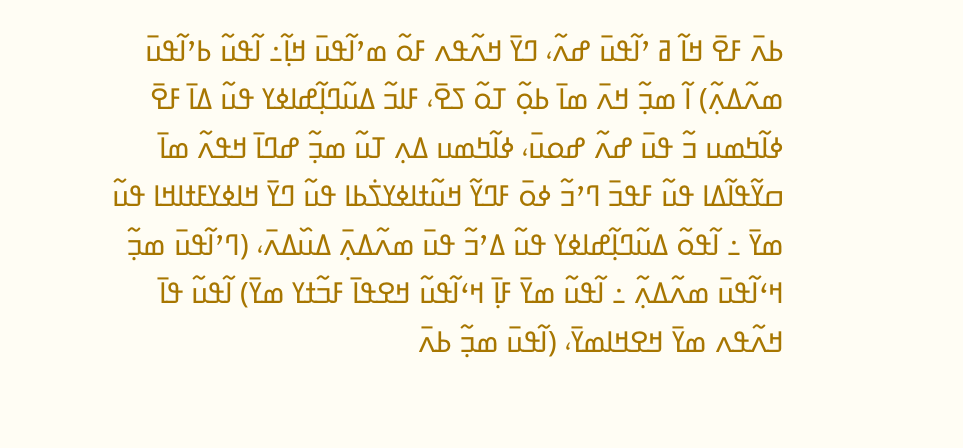ߕߍ߫ ߓߐ߫ ߞߊ߬ ߥ ߴߊ߬ߟߎ߫ ߝߍ߬، ߣߌ߫ ߞߍ߬ߟߍ ߓߋ߬ ߘߴߊ߬ߟߎ߫ ߞߊ߲߬߸ ߊ߬ߟߎ߬ ߕߴߊ߬ߟߎ߫ ߘߍ߬ߡߍ߲߬) ߊ߬ ߘߏ߲߬ ߞߍ߫ ߘߊ߫ ߕߋ߲߬ ߠߋ߬ ߖߐ߫، ߓߊߏ߬ ߡߎ߬ߣߊ߲߬ߝߊߦߌ ߟߎ߬ ߡߊ߫ ߓߐ߫ ߦߊ߬ߤߘߎ ߏ߬ ߟߎ߫ ߝߍ߬ ߝߋߎ߫، ߦߊ߬ߤߘߎ ߡߍ߲ ߠߎ߬ ߘߏ߲߬ ߝߣߊ߫ ߞߟߍ߬ ߘߊ߫ ߛߌ߬ߟߊ߬ߡߊ ߟߎ߬ ߓߟߏ߫ ߣߴߏ߬ ߦߋ߫ ߓߣߌ߬ ߞߎ߬ߙߊߦߌߖ߭ߕߊ ߟߎ߬ ߣߌ߫ ߞߊߦߌߓߙߊߞߊ ߟߎ߬ ߘߌ߫ ߸ ߊ߬ߟߋ߬ ߡߎ߬ߣߊ߲߬ߝߊߦߌ ߟߎ߬ ߡߴߏ߬ ߟߎ߫ ߘߍ߬ߡߍ߲߫ ߡߎ߰ߡߍ߫، (ߣߴߊ߬ߟߎ߫ ߘߏ߲߬ ߞߵߊ߬ߟߎ߫ ߘߍ߬ߡߍ߲߬ ߸ ߊ߬ߟߎ߬ ߘߌ߫ ߓߊ߲߫ ߞߵߊ߬ߟߎ߬ ߞߐߟߊ߫ ߓߏ߬ߙߌ ߘߌ߫) ߊ߬ߟߎ߬ ߟߊ߫ ߞߍ߬ߟߍ ߘߌ߫ ߞߐߞߊߘߌ߫، (ߊ߬ߟߎ߫ ߘߏ߲߬ ߕߍ߫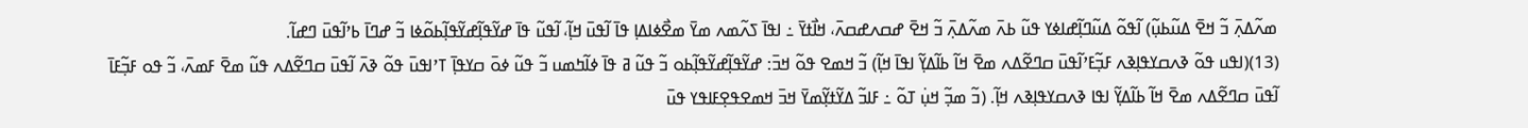ߘߍ߬ߡߍ߲߫ ߏ߬ ߞߐ߫ ߡߎ߬ߕߎ߲߬) ߊ߬ߟߋ߬ ߡߎ߬ߣߊ߲߬ߝߊߦߌ ߟߎ߬ ߕߍ߫ ߘߍ߬ߡߍ߲߫ ߏ߬ ߞߐ߫ ߝߛߍߝߛߍ߫، ߞߊ߯ߙߌ߫ ߸ ߊߟߊ߫ ߖߍ߬ߘߍ ߘߌ߫ ߘߐ߯ߦߊߡߊ߲ ߟߊ߫ ߊ߬ߟߎ߫ ߞߊ߲߬، ߊ߬ߟߎ߬ ߟߊ߫ ߝߌ߬ߟߊ߲߬ߝߌ߬ߟߊ߲߬ߕߋ߬ߦߊ ߏ߬ ߝߣߊ߫ ߕߴߊ߬ߟߎ߫ ߣߝߊ߬.
(13)(ߊߟߎ ߟߋ߬ ߢߍߛߌߟߊ߲ߢߍ ߓߏ߲߬ߓߴߊ߬ߟߎ߫ ߛߣߐ߬ߡߍ ߘߐ߫ ߞߊ߬ ߕߊ߬ߡߌ߲߬ ߊߟߊ߫ ߞߊ߲߬) ߏ߬ ߞߘߐ ߟߋ߬ ߞߏ߫: ߝߌ߬ߟߊ߲߬ߝߌ߬ߟߊ߲߬ߕߋ ߏ߬ ߟߎ߬ ߥ ߟߊ߫ ߦߊ߬ߤߘߎ ߏ߬ ߟߎ߬ ߦߋ߫ ߛߌߟߊ߲߫ ߠߴߊߟߎ߫ ߟߋ߬ ߢߍ߫ ߊ߬ߟߎ߫ ߛߣߐ߬ߡߍ ߟߎ߬ ߘߐ߫ ߓߘߍ߫، ߏ߬ ߟߋ ߓߏ߲߬ߓߊ߫ ߊ߬ߟߎ߫ ߛߣߐ߬ߡߍ ߘߐ߫ ߞߊ߬ ߕߊ߬ߡߌ߲߬ ߊߟߊ ߢߍߛߌߟߊ߲ߢߍ ߞߊ߲߬. (ߏ߬ ߘߏ߲߬ ߞߎ߲߭ ߠߋ߬ ߸ ߓߊߏ߬ ߡߌ߬ߙߌ߲߬ߘߌ߫ ߞߏ߫ ߞߘߐߟߐ߲ߓߊߟߌ ߟߎ߫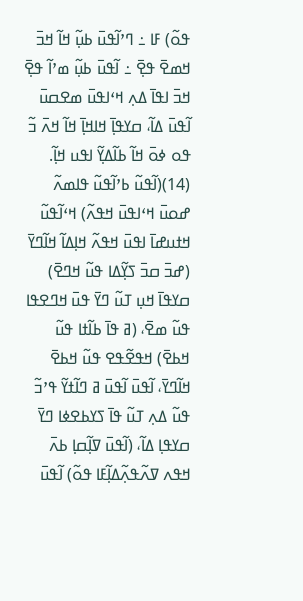ߟߋ߬) ߓߊ ߸ ߣߴߊ߬ߟߎ߫ ߕߎ߲߬ ߞߊ߬ ߞߏ߫ ߞߘߐ߫ ߟߐ߲߫ ߸ ߊ߬ߟߎ߫ ߕߎ߲߬ ߘߴߊ߬ ߟߐ߲߫ ߞߏ߫ ߊߟߊ߫ ߡߍ߲ ߞߵߊߟߎ߫ ߘߐߛߎ߫ ߊ߬ߟߎ߫ ߡߊ߬، ߛߌߟߊ߲߫ ߞߊߞߊ߲߫ ߞߊ߬ ߞߍ߫ ߏ߬ ߟߋ ߦߋ߫ ߞߊ߬ ߕߊ߬ߡߌ߲߬ ߊߟߎ ߞߊ߲߬.
(14)(ߊ߬ߟߎ߬ ߕߴߊ߬ߟߎ߬ ߟߊߘߍ߬ ߝߋߎ߫ ߞߵߊߟߎ߫ ߞߟߍ߬) ߞߵߊ߬ߟߎ߬ ߞߙߎߝߊ߫ ߊߟߎ߫ ߞߟߍ߬ ߞߊ߲ߡߊ߬ ߞߊ߬ߣߌ߫ (ߝߏ߫ ߛߏ߫ ߖߌ߲߬ߡߊ ߟߎ߬ ߞߣߐ߫) ߛߌߟߊ߫ ߞߎ߲ ߠߎ߬ ߣߌ߫ ߟߎ߫ ߞߣߐߟߊ ߟߎ߬ ߘߐ߫، (ߥ ߟߊ߫ ߕߊ߬ߙߊ ߟߎ߬ ߞߕߐ߫) ߞߟߐ߬ߟߐ ߟߎ߬ ߞߕߐ߫ ߞߊ߬ߣߌ߫، ߊ߬ߟߎ߫ ߊ߬ߟߎ߫ ߥ ߣߊ߬ߙߌ߬ ߟߴߏ߬ ߟߎ߬ ߡߍ߲ ߠߎ߬ ߟߊ߫ ߖߌߕߐߦߊ ߣߌ߫ ߛߌߟߊ߲ ߡߊ߬، (ߊ߬ߟߎ߫ ߜߊ߲߬ߛߊ߲ ߕߍ߫ ߞߟߍ ߜߍ߬ߟߍ߲߬ߡߊ߲߬ߓߊ ߟߋ߬) ߊ߬ߟߎ߫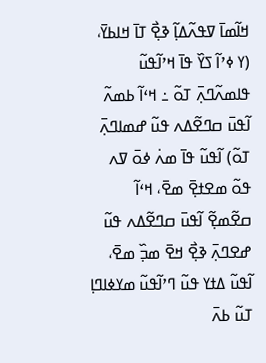ߞߊ߬ߘߊ߫ ߜߟߍ߬ߡߊ߲߬ ߢߐ߲߯ ߠߊ߫ ߞߊߕߌ߫، (ߌ ߦߴߊ߬ ߖߌ߰ ߟߊ߫ ߞߴߊ߬ߟߎ߬ ߟߊߘߍ߬ߣߍ߲߫ ߠߋ߬ ߸ ߞߵߊ߬ ߕߘߍ߬ ߊ߬ߟߎ߫ ߛߣߐ߬ߡߍ ߟߎ߬ ߝߘߊߣߍ߲߫ ߠߋ߬) ߊ߬ߟߎ߬ ߟߊ߫ ߘߍ߭ ߦߋ߫ ߜߍ ߟߋ߬ ߘߐߙߐ߲߫ ߘߐ߫، ߞߵߊ߬ ߛߐ߬ߘߐ߲߬ ߊ߬ߟߎ߫ ߛߣߐ߬ߡߍ ߟߎ߬ ߝߐߣߍ߲߫ ߢߐ߲߯ ߞߐ߫ ߘߏ߲߰ ߘߐ߫، ߊ߬ߟߎ߬ ߡߙߌ ߟߎ߬ ߣߴߊ߬ߟߎ߬ ߘߌߦߊߣߊ߲ ߠߎ߬ ߕߍ߫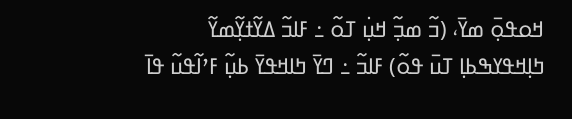ߞߋߟߋ߲߫ ߘߌ߫، (ߏ߬ ߘߏ߲߬ ߞߎ߲߭ ߠߋ߬ ߸ ߓߊߏ߬ ߡߌ߬ߙߌ߲߬ߘߌ߬ ߤߊ߲ߞߟߌߒߕߊ߲ ߠߎ߫ ߟߋ߬) ߓߊߏ߬ ߸ ߣߌ߫ ߤߊߞߟߌ߫ ߕߎ߲߬ ߓߴߊ߬ߟߎ߬ ߟߊ߫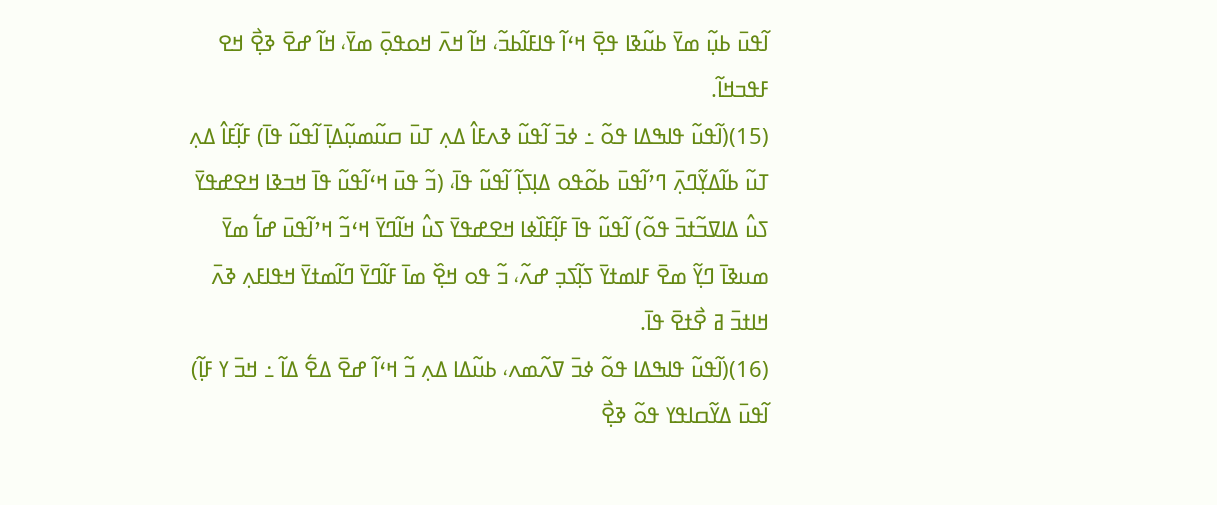ߊ߬ߟߎ߫ ߕߎ߲߬ ߘߌ߫ ߕߎ߬ߢߊ ߟߐ߲߫ ߞߵߊ߬ ߟߊߓߊ߬ߕߏ߬، ߞߊ߬ ߞߍ߫ ߞߋߟߋ߲߫ ߘߌ߫، ߞߊ߬ ߝߐ߫ ߢߐ߲߯ ߞߐ ߓߟߏߞߊ߬.
(15)(ߊ߬ߟߎ߬ ߟߊߒߡߊ ߟߋ߬ ߸ ߦߏ߫ ߊ߬ߟߎ߬ ߢߍߓߊ߮ ߡߍ߲ ߠߎ߫ ߛߎ߬ߘߎ߲߬ߡߊ߲߫ ߊ߬ߟߎ߬ ߟߊ߫) ߓߊ߲߬ߓߊ߮ ߡߍ߲ ߠߎ߬ ߕߊ߬ߡߌ߲߬ߣߍ߲߫ ߣߴߊ߬ߟߎ߫ ߕߋ߬ߟߋ ߡߊ߲ߖߊ߲߬ ߊ߬ߟߎ߬ ߟߊ߫، (ߏ߬ ߟߎ߫ ߞߵߊ߬ߟߎ߬ ߟߊ߫ ߞߏߢߊ ߞߐߝߟߌ߫ ߖߎ߮ ߡߊߜߏ߬ߙߏ߫ ߟߋ߬) ߊ߬ߟߎ߬ ߟߊ߫ ߓߊ߲߬ߓߊ߰ߦߊ ߞߐߝߟߌ߫ ߖߎ߮ ߞߊ߬ߣߌ߫ ߞߵߏ߬ ߞߴߊ߬ߟߎ߫ ߝߊ߱ ߘߌ߫ ߘߎߢߊ߫ ߣߌ߲߬ ߘߐ߫ ߓߊߘߙߌ߫ ߖߊ߲߬ߖߏ߲ ߝߍ߬، ߏ߬ ߟߋ ߞߐ߲߰ ߘߊ߫ ߓߊ߬ߣߌ߫ ߣߊ߬ߘߙߌ߫ ߞߟߊߓߍ߲ ߢߍ߫ ߞߊߙߏ߫ ߥ ߐ߯ߙߐ߫ ߟߊ߫.
(16)(ߊ߬ߟߎ߬ ߟߊߒߡߊ ߟߋ߬ ߦߏ߫ ߜߍ߬ߘߍ، ߕߎ߬ߡߊ ߡߍ߲ ߏ߬ ߞߵߊ߬ ߝߐ߫ ߡߐ߱ ߡߊ߬ ߸ ߞߏ߫ ߌ ߓߊ߲߬) ߊ߬ߟߎ߫ ߡߌ߬ߛߊߟߌ ߟߋ߬ ߢߐ߲߯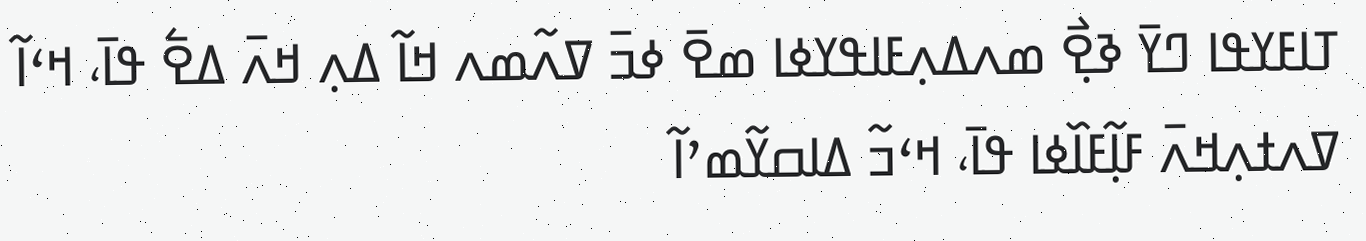ߠߊߓߌߟߊ ߣߌ߫ ߢߐ߲߯ ߘߍߡߍ߲ߓߊߟߌߦߊ ߘߐ߫ ߦߏ߫ ߜߍ߬ߘߍ ߞߊ߬ ߡߍ߲ ߞߍ߫ ߡߐ߱ ߟߊ߫، ߞߵߊ߬ ߜߍߙߍ߲ߞߍ߫ ߓߊ߲߬ߓߊ߰ߦߊ ߟߊ߫، ߞߵߏ߬ ߡߊߛߌ߬ߘߴߊ߬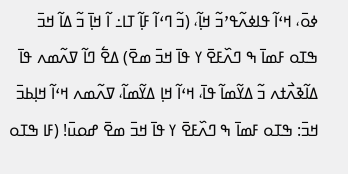ߦߋ߫، ߞߵߊ߬ ߟߊߦߍ߬ߟߴߏ߬ ߞߊ߲߬، (ߏ߬ ߣߵߊ߬ ߓߊ߲߬ ߠߊ߸ ߊ߬ ߞߊ߲߫ ߏ߬ ߡߊ߬ ߞߏ߫ ߒߠߋ ߓߘߊ߫ ߒ ߣߍ߰ߓߐ߫ ߌ ߟߊ߫ ߞߏ߫ ߘߐ߫) ߡߐ߱ ߣߊ߬ ߜߍ߬ߘߍ ߟߊ߫ ߡߊ߬ߢߍ߯ߙߍ ߏ߬ ߡߌ߬ߘߊ߬ ߟߊ߫، ߞߵߊ߬ ߞߊ߲ ߡߌ߬ߘߊ߬، ߜߍ߬ߘߍ ߞߵߊ߬ ߞߊ߲ߕߏ߫ ߞߏ߫: ߒߠߋ ߓߘߊ߫ ߒ ߣߍ߰ߓߐ߫ ߌ ߟߊ߫ ߞߏ߫ ߘߐ߫ ߝߋߎ߫! (ߓߊ ߒߠߋ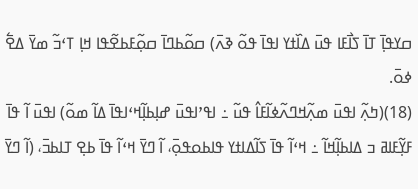ߛߌߟߊ߲߫ ߠߊ߫ ߖߊ߯ߓߊ ߟߎ߫ ߡߊ߰ߙߌ ߊߟߊ߫ ߟߋ߬ ߢߍ߫) ߛߋ߬ߕߣߊ߫ ߛߋ߲߬ߓߕߐ߬ߟߊ ߞߊ߲ ߠߵߏ߬ ߘߌ߫ ߡߐ߱ ߦߋ߫.
(18)(ߤߍ߲߬ ߊߟߎ߫ ߘߍ߲߬ߞߣߍ߬ߦߊ߬ߓߊ߮ ߟߎ߬ ߸ ߊߟߴߊߟߎ߫ ߝߊ߲ߕߊ߲߬ߞߵߊߟߊ߫ ߡߊ߬ ߘߋ߬) ߊߟߎ߫ ߊ߬ ߟߊ߫ ߓߌ߲߬ߓߊߥ ߏ ߡߊߕߊ߲߬ߞߊ߬ ߸ ߞߵߊ߬ ߟߊ߫ ߖߊ߬ߡߊߙߌ ߟߊߕߋߟߋ߲߫، ߊ߬ ߣߌ߫ ߞߵߊ߬ ߟߊ߫ ߕߐ߲ ߠߊߕߏ߫، (ߊ߬ ߣߌ߫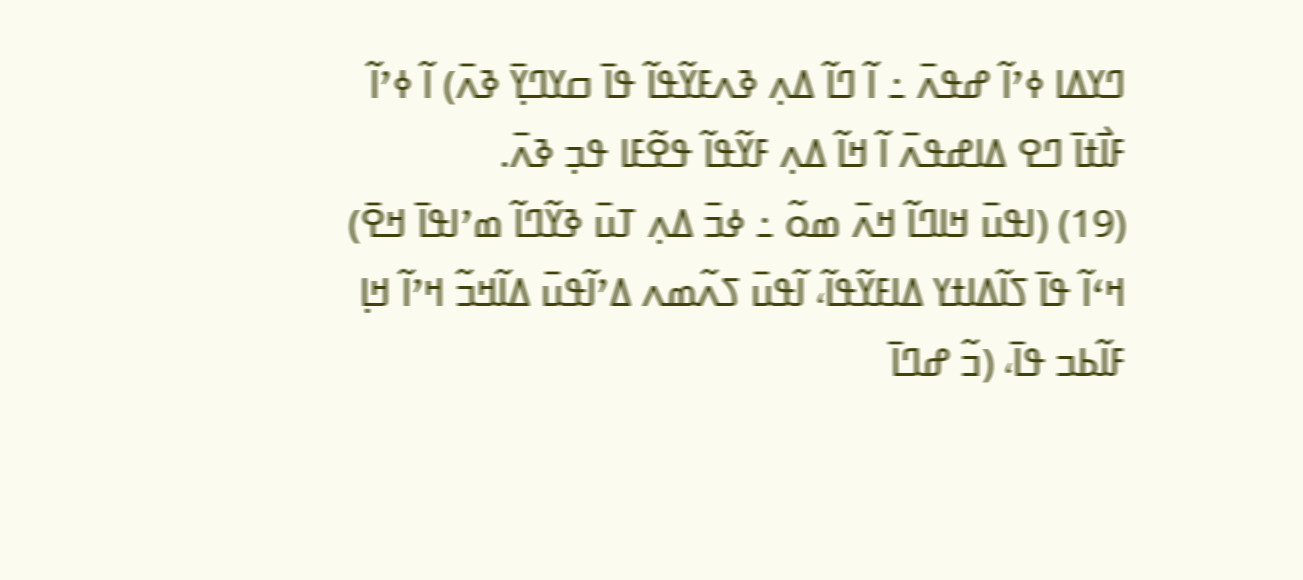ߣߌߡߊ ߦߴߊ߬ ߝߟߍ߫ ߸ ߊ߬ ߣߊ߬ ߡߍ߲ ߢߍߓߌ߬ߟߊ߬ ߟߊ߫ ߛߌߣߌ߲߫ ߢߍ߫) ߊ߬ ߦߴߊ߬ ߓߊ߯ߙߊ߫ ߣߐ ߡߊߝߟߍ߫ ߊ߬ ߞߊ߬ ߡߍ߲ ߓߌ߬ߟߊ߬ ߟߐ߬ߓߊ ߟߏ߲ ߢߍ߫.
(19) (ߊߟߎ߫ ߞߊߣߊ߬ ߞߍ߫ ߘߋ߬ ߸ ߦߏ߫ ߡߍ߲ ߠߎ߫ ߢߌ߬ߣߊ߬ ߘߴߊߟߊ߫ ߞߐ߫) ߞߵߊ߬ ߟߊ߫ ߖߊ߬ߡߊߙߌ ߡߊߓߌ߬ߟߊ߬، ߊ߬ߟߎ߫ ߖߍ߬ߘߍ ߡߴߊ߬ߟߎ߫ ߡߊ߬ߞߏ߬ ߞߴߊ߬ ߞߊ߲ ߓߊ߬ߕߏ ߟߊ߫، (ߏ߬ ߝߣߊ߫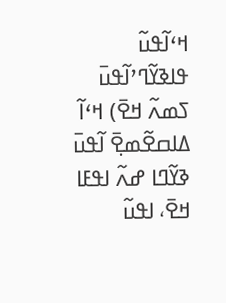ߞߵߊ߬ߟߎ߬ ߟߊߢߌ߬ߣߴߊ߬ߟߎ߫ ߖߘߍ߬ ߞߐ߫) ߞߵߊ߬ ߡߊߛߐ߬ߘߐ߲߫ ߊ߬ߟߎ߫ ߢߌ߬ߣߊ ߝߍ߬ ߊߟߓߊ ߞߐ߫، ߊߟߎ߬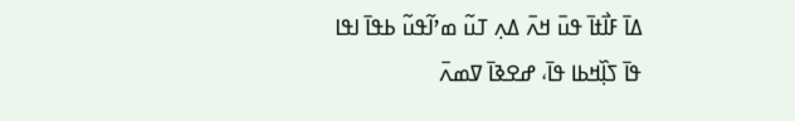ߡߊ߫ ߓߊ߯ߙߊ߫ ߟߎ߫ ߞߍ߫ ߡߍ߲ ߠߎ߬ ߘߴߊ߬ߟߎ߬ ߕߟߊ߫ ߊߟߊ ߟߊ߫ ߖߊ߲߰ߞߕߊ ߟߊ߫، ߝߐߢߊ߫ ߜߘߍ߫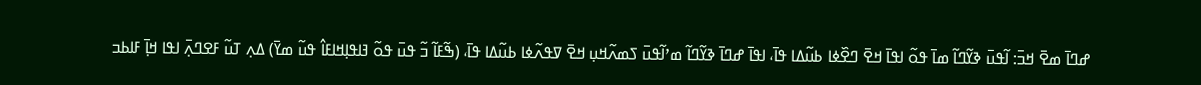ߝߣߊ߫ ߘߐ߫ ߞߏ߫: ߊ߬ߟߎ߫ ߢߌ߬ߣߊ߬ ߘߊ߫ ߟߋ߬ ߊߟߊ߫ ߞߐ߫ ߣߐ߰ߦߊ ߕߎ߬ߡߊ ߟߊ߫، ߊߟߊ߫ ߝߣߊ߫ ߢߌ߬ߣߊ߬ ߘߴߊ߬ߟߎ߫ ߖߘߍ߬ߞߎ߲ ߞߐ߫ ߜߟߍ߬ߦߊ ߕߎ߬ߡߊ ߟߊ߫، (ߒ߬ߓߊ߬ ߏ߬ ߟߎ߫ ߟߋ߬ ߔߊߟߊ߲ߞߊߓߊ߮ ߟߎ߬ ߘߌ߫) ߡߍ߲ ߠߎ߬ ߓߐߣߍ߲߫ ߊߟߊ ߞߊ߲߫ ߓߊߕߏ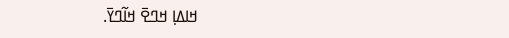ߞߊߡߊ߲ ߞߣߐ߫ ߞߊ߬ߣߌ߫.